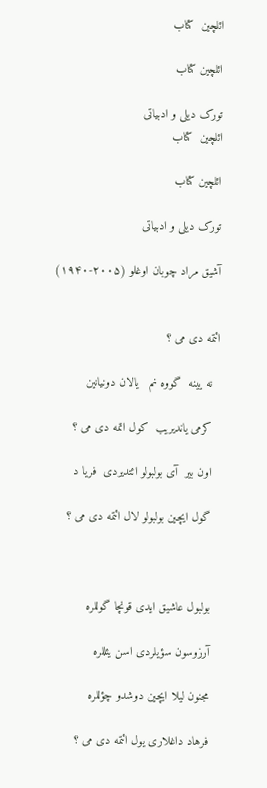ائلچین  کتاب

ائلچین کتاب

تورک دیلی و ادبیاتی
ائلچین  کتاب

ائلچین کتاب

تورک دیلی و ادبیاتی

آشیق مراد چوبان اوغلو (۲۰۰۵-۱۹۴۰)


ائتمه دی می ؟

  نه یینه  گووه نم   یالان دونیانین

  کرمی یاندیریب  کول اتمه دی می ؟

  اون بیر  آی بولبولو ائتدیردی  فریا د

  گول ایچین بولبولو لال ائتمه دی می ؟



  بولبول عاشیق ایدی قونچا گوللره

  آرزوسون سؤیلردی اسن یئللره

  مجنون لیلا ایچین دوشدو چؤللره

  فرهاد داغلاری یول ائتمه دی می ؟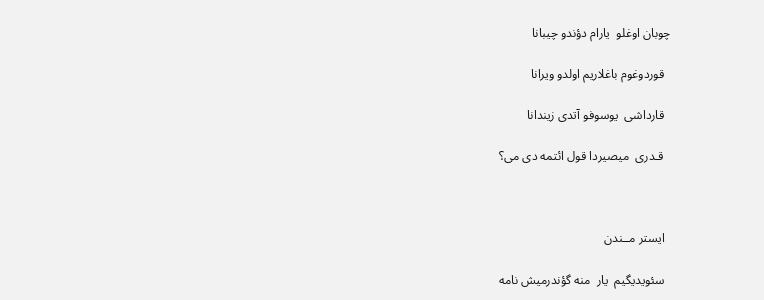چوبان اوغلو  یارام دؤندو چیبانا

  قوردوغوم باغلاریم اولدو ویرانا

  قارداشی  یوسوفو آتدی زیندانا

  قـدری  میصیردا قول ائتمه دی می؟



  ایستر مــندن

  سئویدیگیم  یار  منه گؤندرمیش نامه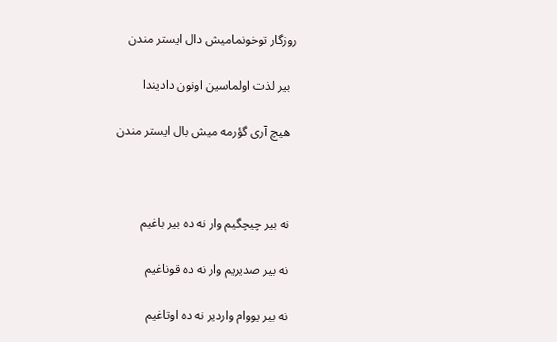روزگار توخونمامیش دال ایستر مندن

  بیر لذت اولماسین اونون دادیندا

  هیچ آری گؤرمه میش بال ایستر مندن



  نه بیر چیچگیم وار نه ده بیر باغیم

  نه بیر صدیریم وار نه ده قوناغیم

  نه بیر یووام واردیر نه ده اوتاغیم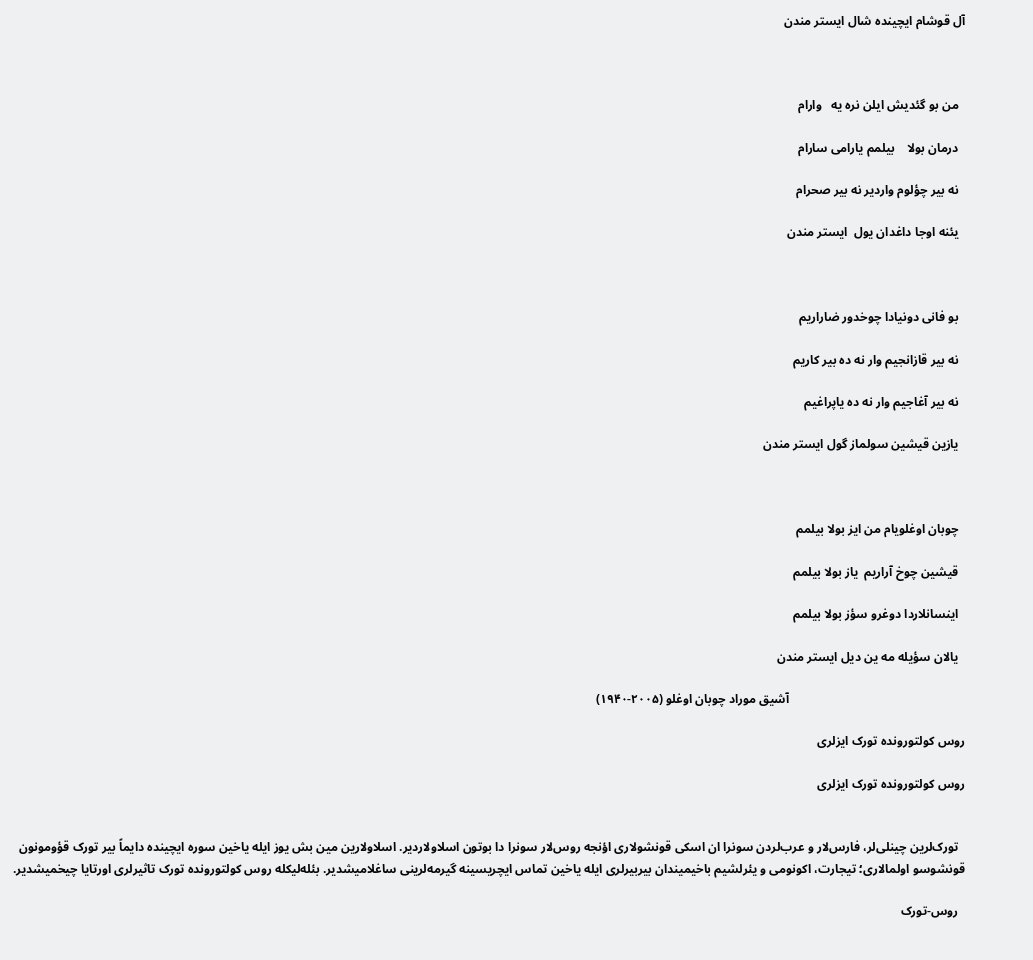آل قوشام ایچینده شال ایستر مندن



  من بو گئدیش ایلن نره یه   وارام

  درمان بولا    بیلمم یارامی سارام

  نه بیر چؤلوم واردیر نه بیر صحرام

  یئنه اوجا داغدان یول  ایستر مندن



  بو فانی دونیادا چوخدور ضاراریم

  نه بیر قازانجیم وار نه ده بیر کاریم

  نه بیر آغاجیم وار نه ده یاپراغیم

  یازین قیشین سولماز گول ایستر مندن



  چوبان اوغلویام من ایز بولا بیلمم

  قیشین چوخ آراریم  یاز بولا بیلمم

  اینسانلاردا دوغرو سؤز بولا بیلمم

  یالان سؤیله مه ین دیل ایستر مندن

                                                        آشیق موراد چوبان اوغلو (۲۰۰۵-۱۹۴۰)

روس کولتورونده تورک ایزلری

روس کولتورونده تورک ایزلری


  تورک‌لرین چینلی‌لر، فارس‌لار و عرب‌لردن سونرا ان اسکی قونشولاری اؤنجه روس‌لار سونرا دا بوتون اسلاولاردیر. اسلاولارین مین بش یوز ایله یاخین سوره ایچینده دایماً بیر تورک قؤومونون قونشوسو اولمالاری؛ تیجارت، اکونومی و یئرلشیم باخیمیندان بیربیرلری ایله یاخین تماس ایچریسینه گیرمه‌لرینی ساغلامیشدیر. بئله‌لیکله روس کولتورونده تورک تاثیرلری اورتایا چیخمیشدیر.

  روس-تورک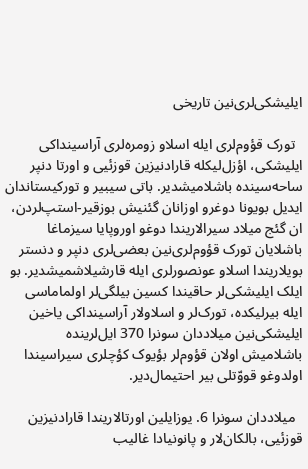ایلیشکی‌لری‌نین تاریخی

  تورک قؤوم‌لری ایله اسلاو زومره‌لری آراسینداکی ایلیشکی، اؤزل‌لیکله قارادنیزین قوزئیی و اورتا دنپر ساحه‌سینده باشلامیشدیر. باتی سیبیر و تورکیستاندان ایدیل بویونا دوغرو اوزانان گئنیش بوزقیر-استپ‌لردن، ان گئج میلاد سیرالاریندا دوغو اوروپایا سیزماغا باشلایان تورک قؤوم‌لری‌نین بعضی‌لری دنپر و دنستر بویلاریندا اسلاو عونصورلری ایله قارشیلاشمیشدیر. بو ایلک ایلیشکی‌لر حاقیندا کسین بیلگی‌لر اولماماسی ایله بیرلیکده، تورک‌لر و اسلاولار آراسینداکی یاخین ایلیشکی‌نین میلاددان سونرا 370 ایل‌لرینده باشلامیش اولان قؤوم‌لر بؤیوک کؤچلری سیراسیندا اولدوغو قووّتلی بیر احتیمال‌دیر.

  میلاددان سونرا 6. یوزایلین اورتالاریندا قارادنیزین قوزئیی، بالکان‌لار و پانونیادا غالیب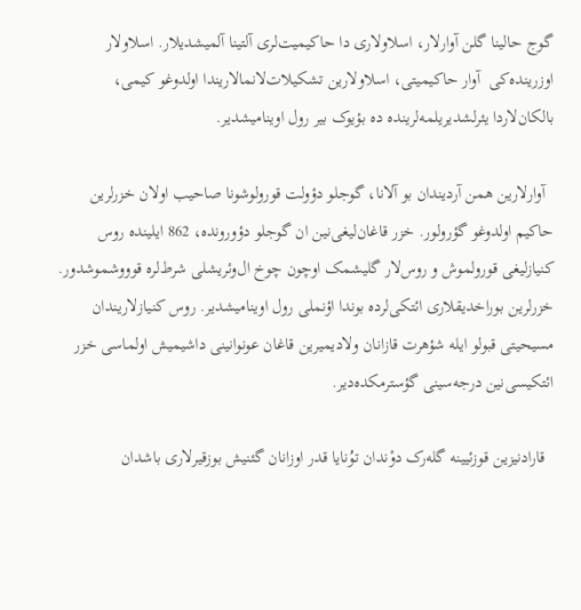گوج حالینا گلن آوارلار، اسلاولاری دا حاکیمیت‌لری آلتینا آلمیشدیلار. اسلاولار اوزرینده‌کی  آوار حاکیمیتی، اسلاولارین تشکیلات‌لانمالاریندا اولدوغو کیمی، بالکان‌لاردا یئرلشدیریلمه‌لرینده ده بؤیوک بیر رول اوینامیشدیر.

  آوارلارین همن آردیندان بو آلانا، گوجلو دؤولت قورولوشونا صاحیب اولان خزرلرین حاکیم اولدوغو گؤرولور. خزر قاغان‌لیغی‌نین ان گوجلو دؤورونده، 862 ایلینده روس کنیازلیغی قورولموش و روس‌لار گلیشمک اوچون چوخ ال‌وئریشلی شرط‌لره قوووشموشدور. خزرلرین بوراخدیقلاری ائتکی‌لر‌ده بوندا اؤنملی رول اوینامیشدیر. روس کنیازلاریندان مسیحیتی قبولو ایله شؤهرت قازانان ولادیمیرین قاغان عونوانینی داشیمیش اولماسی خزر ائتکیسی‌نین درجه‌سینی گؤسترمکده‌دیر.

  قارادنیزین قوزئیینه گله‌رک دوْندان توُنایا قدر اوزانان گئنیش بوزقیرلاری باشدان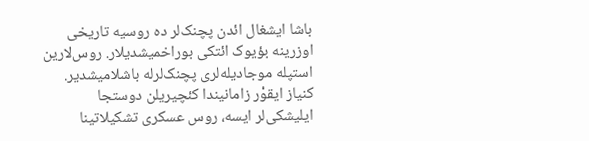باشا ایشغال ائدن پچنک‌لر ده روسیه تاریخی اوزرینه بؤیوک ائتکی بوراخمیشدیلار. روس‌لارین استپله موجادیله‌لری پچنک‌لرله باشلامیشدیر. کنیاز ایقوْر زامانیندا کئچیریلن دوستجا ایلیشکی‌لر ایسه، روس عسکری تشکیلاتینا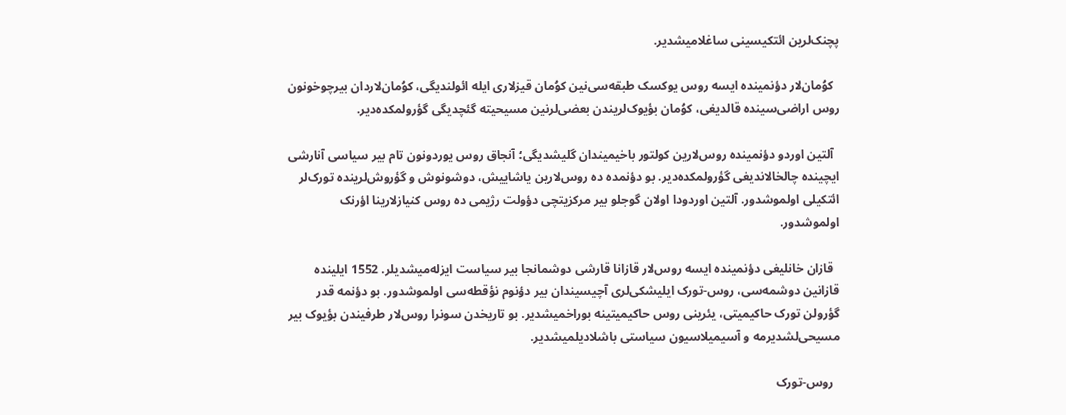پچنک‌لرین ائتکیسینی ساغلامیشدیر.

  کوُمان‌لار دؤنمینده ایسه روس یوکسک طبقه‌سی‌نین کوُمان قیزلاری ایله ائولندیگی، کوُمان‌لاردان بیرچوخونون روس اراضی‌سینده قالدیغی، کوُمان بؤیوک‌لریندن بعضی‌لرنین مسیحیته گئچدیگی گؤرولمکده‌دیر.

  آلتین اوردو دؤنمینده روس‌لارین کولتور باخیمیندان گلیشدیگی؛ آنجاق روس یوردونون تام بیر سیاسی آنارشی ایچینده چالخالاندیغی گؤرولمکده‌دیر. بو دؤنمده ده روس‌لارین یاشاییش، دوشونوش و گؤروش‌لرینده تورک‌لر ائتکیلی اولموشدور. آلتین اوردودا اولان گوجلو بیر مرکزیتچی دؤولت رژیمی ده روس کنیازلارینا اؤرنک اولموشدور.

  قازان خانلیغی دؤنمینده ایسه روس‌لار قازانا قارشی دوشمانجا بیر سیاست ایزله‌میشدیلر. 1552 ایلینده قازانین دوشمه‌سی، روس-تورک ایلیشکی‌لری آچیسیندان بیر دؤنوم نؤقطه‌سی اولموشدور. بو دؤنمه قدر گؤرولن تورک حاکیمیتی، یئرینی روس حاکیمیتینه بوراخمیشدیر. بو تاریخدن سونرا روس‌لار طرفیندن بؤیوک بیر مسیحی‌لشدیرمه و آسیمیلاسیون سیاستی باشلادیلمیشدیر.

  روس-تورک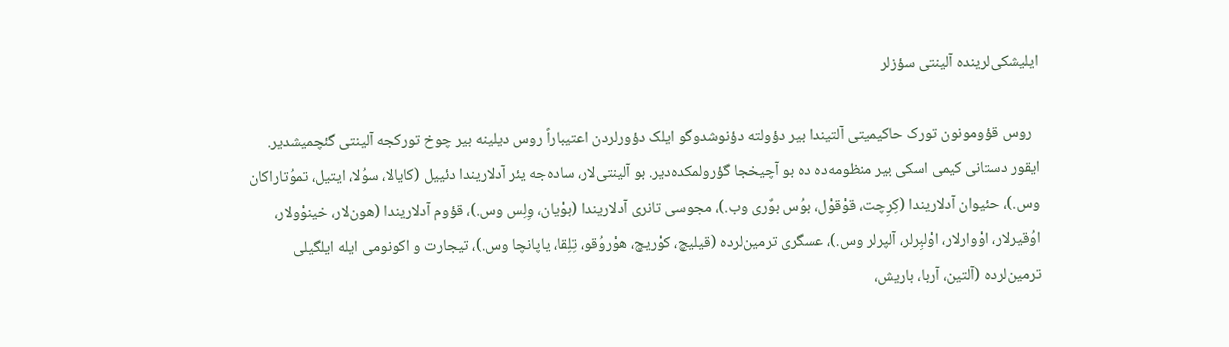ایلیشکی‌لرینده آلینتی سؤزلر

  روس قؤومونون تورک حاکیمیتی آلتیندا بیر دؤولته دؤنوشدوگو ایلک دؤورلردن اعتیباراً روس دیلینه بیر چوخ تورکجه آلینتی گئچمیشدیر. ایقور دستانی کیمی اسکی بیر منظومه‌ده ده بو آچیخجا گؤرولمکده‌دیر. بو آلینتی‌لار، ساده‌جه یئر آدلاریندا دئییل (کایالا، سوُلا، ایتیل، تموُتاراکان وس.)، حئیوان آدلاریندا (کِرِچت، قوْقوْل، بوُس بوٌری وب.)، مجوسی تانری آدلاریندا (بوْیان، وِلِس وس.)، قؤوم آدلاریندا (هون‌لار، خینوْولار، اوُقیرلار، اوْوارلار، اوْلبِرلر، آلپرلر وس.)، عسگری ترمین‌لرده (قیلیچ، کوْریچ، هوْروُقو، تِلِقا، یاپانچا وس.)، تیجارت و اکونومی ایله ایلگیلی ترمین‌لرده (آلتین، آربا، باریش،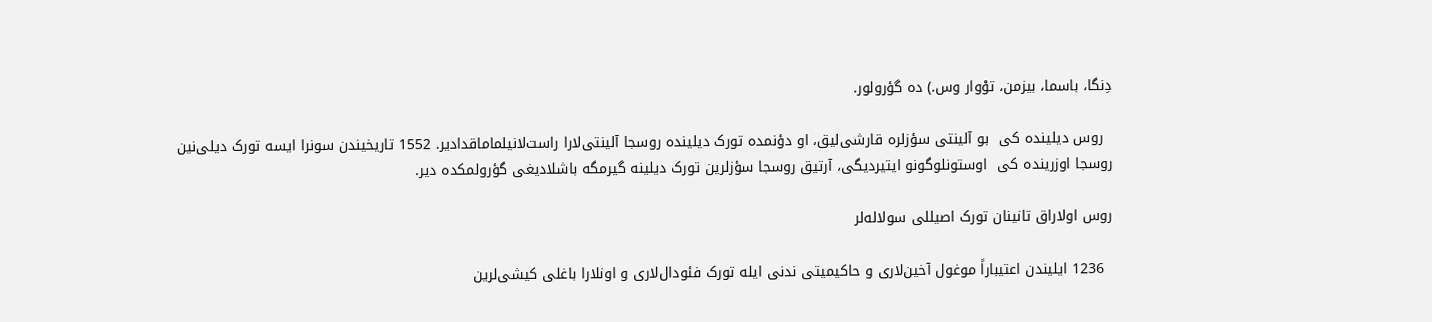دِنگا، باسما، بیزمن، توْوار وس.) ده گؤرولور.

  روس دیلینده کی  بو آلینتی سؤزلره قارشی‌لیق، او دؤنمده تورک دیلینده روسجا آلینتی‌لارا راست‌لانیلماماقدادیر. 1552 تاریخیندن سونرا ایسه تورک دیلی‌نین روسجا اوزرینده کی  اوستونلوگونو ایتیردیگی، آرتیق روسجا سؤزلرین تورک دیلینه گیرمگه باشلادیغی گؤرولمکده دیر.

روس اولاراق تانینان تورک اصیللی سولاله‌لر

  1236 ایلیندن اعتیباراً موغول آخین‌لاری و حاکیمیتی ندنی‌ ایله تورک فئودال‌لاری و اونلارا باغلی کیشی‌لرین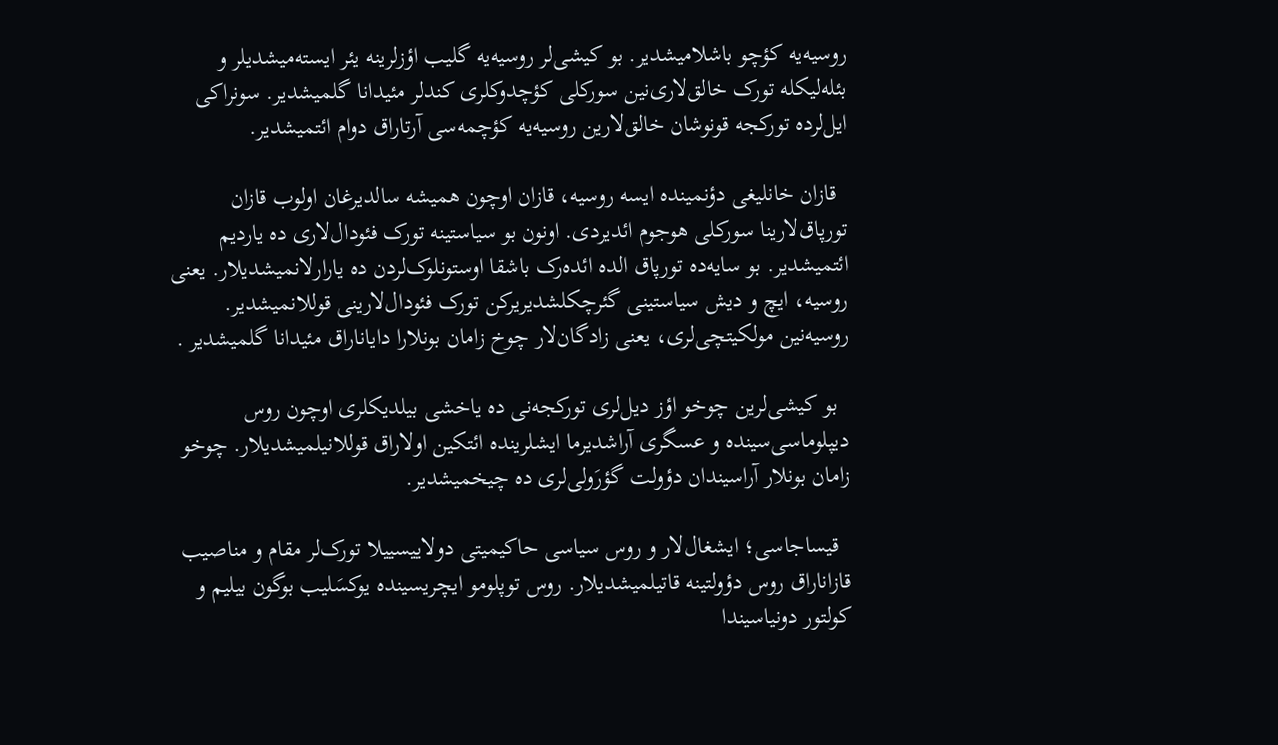روسیه‌یه کؤچو باشلامیشدیر. بو کیشی‌لر روسیه‌یه گلیب اؤزلرینه یئر ایسته‌میشدیلر و بئله‌لیکله تورک خالق‌لاری‌نین سورکلی کؤچدوکلری کندلر مئیدانا گلمیشدیر. سونراکی ایل‌لرده تورکجه قونوشان خالق‌لارین روسیه‌یه کؤچمه‌سی آرتاراق دوام ائتمیشدیر.

  قازان خانلیغی دؤنمینده ایسه روسیه، قازان اوچون همیشه سالدیرغان اولوب قازان تورپاق‌لارینا سورکلی هوجوم‌ ائدیردی. اونون بو سیاستینه تورک فئودال‌لاری ده یاردیم ائتمیشدیر. بو سایه‌ده تورپاق الده ائده‌رک باشقا اوستونلوک‌لردن ده یارارلانمیشدیلار. یعنی روسیه، ایچ و دیش سیاستینی گئرچکلشدیریرکن تورک فئودال‌لارینی قوللانمیشدیر. روسیه‌نین مولکیتچی‌لری، یعنی زادگان‌لار چوخ زامان بونلارا دایاناراق مئیدانا گلمیشدیر .

  بو کیشی‌لرین چوخو اؤز دیل‌لری تورکجه‌نی ده یاخشی بیلدیکلری اوچون روس دیپلوماسی‌سینده و عسگری آراشدیرما ایشلرینده ائتکین اولاراق قوللانیلمیشدیلار. چوخو زامان بونلار آراسیندان دؤولت گؤرَولی‌لری ده چیخمیشدیر.

  قیساجاسی؛ ایشغال‌لار و روس سیاسی حاکیمیتی دولاییسییلا تورک‌لر مقام و مناصیب قازاناراق روس دؤولتینه قاتیلمیشدیلار. روس توپلومو ایچریسینده یوکسَلیب بوگون بیلیم و کولتور دونیاسیندا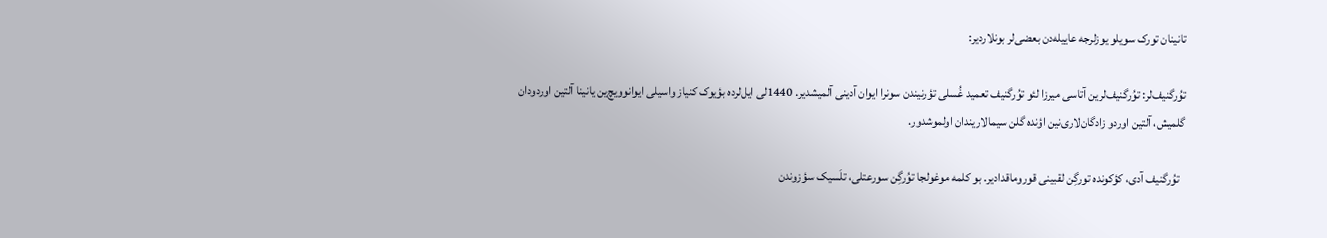تانینان تورک سویلو یوزلرجه عاییله‌دن بعضی‌لر بونلاردیر:

توُرگنیف‌لر: توُرگنیف‌لرین آتاسی میرزا لئو توُرگنیف‌ تعمید غُسلی تؤرنیندن سونرا ایوان آدینی آلمیشدیر. 1440لی ایل‌لرده بؤیوک کنیاز واسیلی ایوانوویچ‌ین یانینا آلتین اوردودان گلمیش، آلتین اوردو زادگان‌لاری‌نین اؤنده گلن سیمالاریندان اولموشدور.

  توُرگنیف‌ آدی، کؤکونده تورگِن لقبینی قوروماقدادیر. بو کلمه موغولجا توُرگِن سورعتلی، تلَسیک سؤزوندن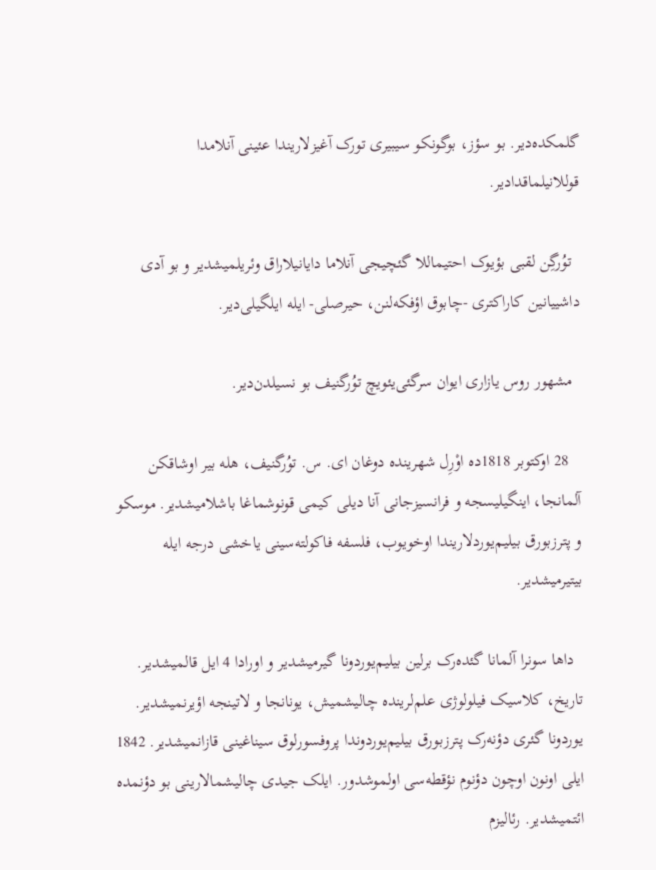گلمکده‌دیر. بو سؤز، بوگونکو سیبیری تورک آغیزلاریندا عئینی آنلامدا قوللانیلماقدادیر.

  توُرگِن لقبی بؤیوک احتیماللا گئچیجی آنلاما دایانیلاراق وئریلمیشدیر و بو آدی داشییانین کاراکتری -چابوق اؤفکه‌لنن، حیرصلی- ایله ایلگیلی‌دیر.

  مشهور روس یازاری ایوان سرگئی‌یئویچ توُرگنیف‌ بو نسیلدن‌دیر.

   28 اوکتوبر 1818ده اوْرِل شهرینده دوغان ای. س. توُرگنیف‌، هله بیر اوشاقکن آلمانجا، اینگیلیسجه و فرانسیزجانی آنا دیلی کیمی قونوشماغا باشلامیشدیر. موسکو و پترزبورق بیلیم‌یوردلاریندا اوخویوب، فلسفه فاکولته‌سینی یاخشی درجه‌ ایله بیتیرمیشدیر.

  داها سونرا آلمانا گئده‌رک برلین بیلیم‌یوردونا گیرمیشدیر و اورادا 4 ایل قالمیشدیر. تاریخ، کلاسیک فیلولوژی علم‌لرینده چالیشمیش، یونانجا و لاتینجه اؤیرنمیشدیر. یوردونا گئری دؤنه‌رک پترزبورق بیلیم‌یوردوندا پروفسورلوق سیناغینی قازانمیشدیر. 1842 ایلی اونون اوچون دؤنوم نؤقطه‌سی اولموشدور. ایلک جیدی چالیشمالارینی بو دؤنمده ائتمیشدیر. رئالیزم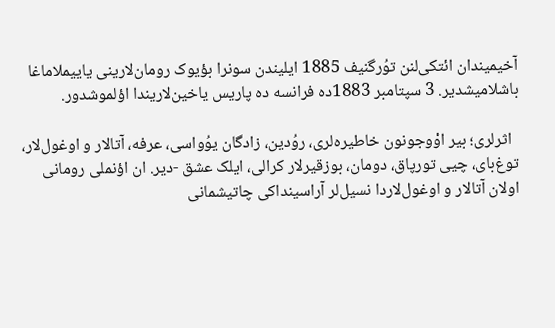آخیمیندان ائتکی‌لنن توُرگنیف 1885 ایلیندن سونرا بؤیوک رومان‌لارینی یاییملاماغا باشلامیشدیر. 3 سپتامبر 1883ده فرانسه ده پاریس یاخین‌لاریندا اؤلموشدور.

  اثرلری؛ بیر اوْوجونون خاطیره‌لری، روُدین، زادگان یوُواسی، عرفه، آتالار و اوغول‌لار، توغ‌بای، چیی تورپاق، دومان، بوزقیرلار کرالی، ایلک عشق -دیر. ان اؤنملی رومانی اولان آتالار و اوغول‌لاردا نسیل‌لر آراسینداکی چاتیشمانی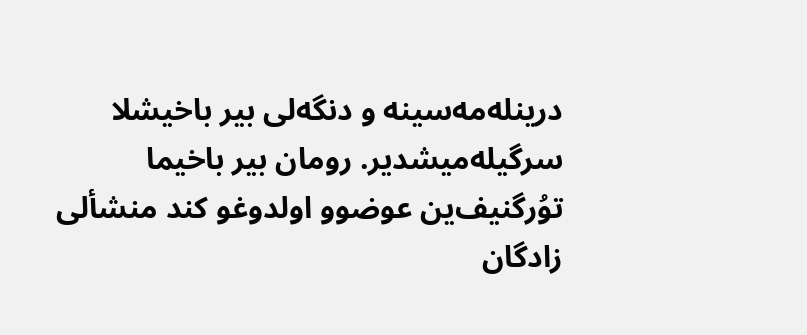درینله‌مه‌سینه و دنگه‌لی بیر باخیشلا سرگیله‌میشدیر. رومان بیر باخیما توُرگنیف‌ین عوضوو اولدوغو کند منشألی زادگان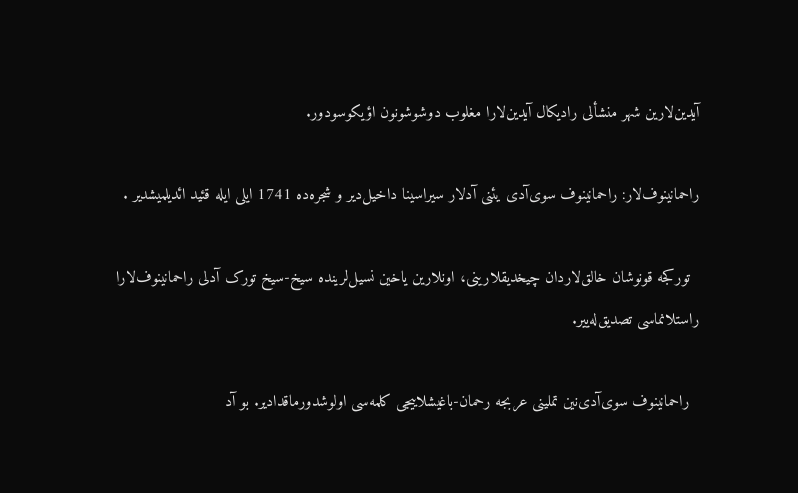آیدین‌لارین شهر منشألی رادیکال آیدین‌لارا مغلوب دوشوشونون اؤیکوسودور.

راحمانینوف‌لار: راحمانینوف سوی‌آدی یئنی آدلار سیراسینا داخیل‌دیر و شجره‌ده 1741 ایلی ایله قئید ائدیلمیشدیر .

  تورکجه قونوشان خالق‌لاردان چیخدیقلارینی، اونلارین یاخین نسیل‌لرینده سیخ-سیخ تورک آدلی راحمانینوف‌لارا راستلانماسی تصدیق‌له‌ییر.

  راحمانینوف سوی‌آدی‌نین تملینی عربجه رحمان-باغیشلاییجی کلمه‌سی اولوشدورماقدادیر. بو آد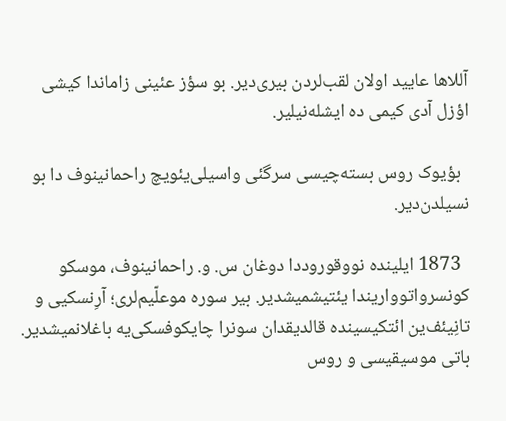آللاها عایید اولان لقب‌لردن بیری‌دیر. بو سؤز عئینی زاماندا کیشی اؤزل آدی کیمی ده ایشله‌نیلیر.

  بؤیوک روس بسته‌چیسی سرگئی واسیلی‌یئویچ راحمانینوف دا بو نسیلدن‌دیر.

  1873 ایلینده نووقوروددا دوغان س. و. راحمانینوف، موسکو کونسرواتوواریندا یئتیشمیشدیر. بیر سوره موعلّیم‌لری؛ آرِنسکیی و تانِیئف‌ین ائتکیسینده قالدیقدان سونرا چایکوفسکی‌یه باغلانمیشدیر. باتی موسیقیسی و روس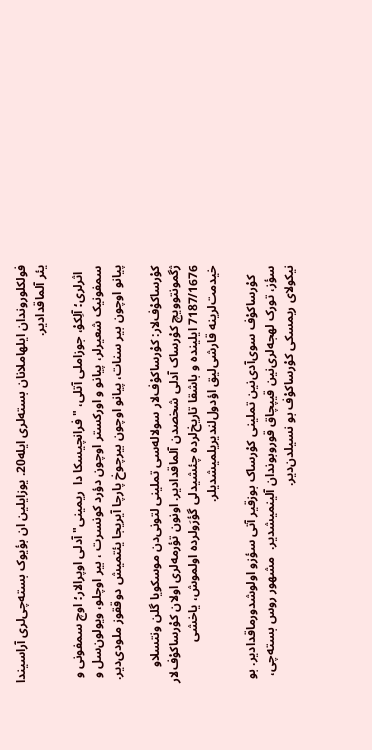فولکلوروندان ایلهاملانان بسته‌لری ایله20. یوزایلین ان بؤیوک بسته‌چی‌لری آراسیندا یئر آلماقدادیر.

  اثرلری؛ آلِکوْ، جوزاملی آتلی، "فرانچیسکا دا  ریمینی" آدلی اوپرالار؛ اوچ سمفونی و سمفونیک شعیرلر، پیانو و اورکستر اوچون دؤرد کونسرت ، بیر اوچلو، ویولون‌سل و پیانو اوچون بیر سنات، پیانو اوچون بیرچوخ پارچا آیریجا یئتمیش دوققوز ملودی‌دیر.

کوْرساکوْف‌لار: کوْرساکوْف‌لار سولاله‌سی تملینی لتونی‌دن موسکویا گلن ونتسلاو ژگمونتوویچ کوْرساک آدلی شخصدن آلماقدادیر. اونون تؤرمه‌لری اولان کوْرساکوْف‌لار 7187/1676 ایلینده و باشقا تاریخ‌لرده چئشیدلی گؤرَولرده اولموش، یاخشی خیدمت‌لرینه قارشی‌لیق اؤدول‌لندیریلمیشدیلر.

   کوْرساکوْف‌ سوی‌آدی‌نین تملینی کوْرساک بوزقیر آتی سؤزو اولوشدورماقدادیر. بو سؤز، تورک لهجه‌لری‌نین قیپچاق قوروبوندان آلینمیشدیر.  مشهور روس بسته‌چی، نیکولای ریمسکی کوْرساکوْف‌ بو نسیلدن‌دیر.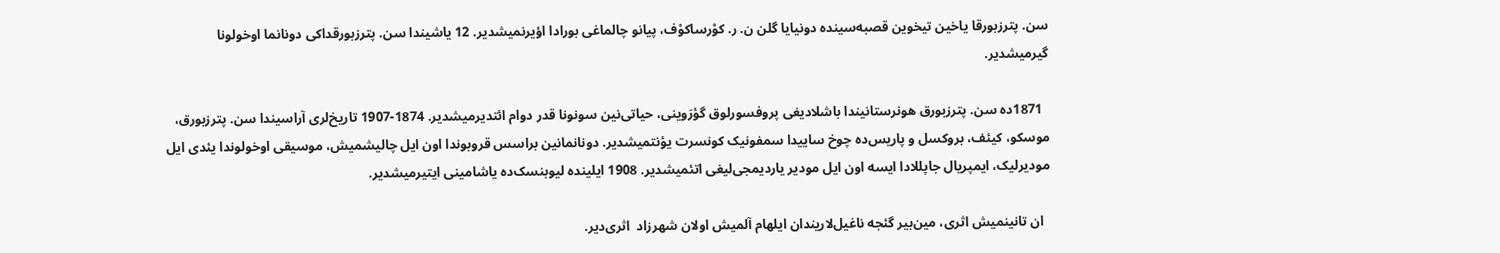سن. پترزبورقا یاخین تیخوین قصبه‌سینده دونیایا گلن ن. ر. کوْرساکوْف‌، پیانو چالماغی بورادا اؤیرنمیشدیر. 12 یاشیندا سن. پترزبورقداکی دونانما اوخولونا گیرمیشدیر.

  1871ده سن. پترزبورق هونرستانیندا باشلادیغی پروفسورلوق گؤرَوینی، حیاتی‌نین سونونا قدر دوام ائتدیرمیشدیر. 1874-1907 تاریخ‌لری آراسیندا سن. پترزبورق، موسکو، کیئف، بروکسل و پاریس‌ده چوخ ساییدا سمفونیک کونسرت یؤنتمیشدیر. دونانمانین براسس قروبوندا اون ایل چالیشمیش، موسیقی اوخولوندا یئدی ایل مودیرلیک، ایمپریال جاپللادا ایسه اون ایل مودیر یاردیمجی‌لیغی اتئمیشدیر. 1908 ایلینده لیوبنسک‌ده یاشامینی ایتیرمیشدیر.

  ان تانینمیش اثری، مین‌بیر گئجه ناغیل‌لاریندان ایلهام آلمیش اولان شهرزاد  اثری‌دیر.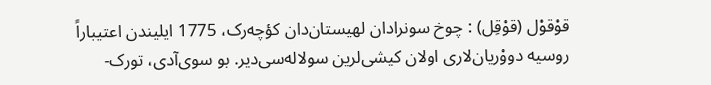قوْقوْل (قوْقِل) : چوخ سونرادان لهیستان‌دان کؤچه‌رک، 1775 ایلیندن اعتیباراً روسیه دووْریان‌لاری اولان کیشی‌لرین سولاله‌سی‌دیر. بو سوی‌آدی، تورک-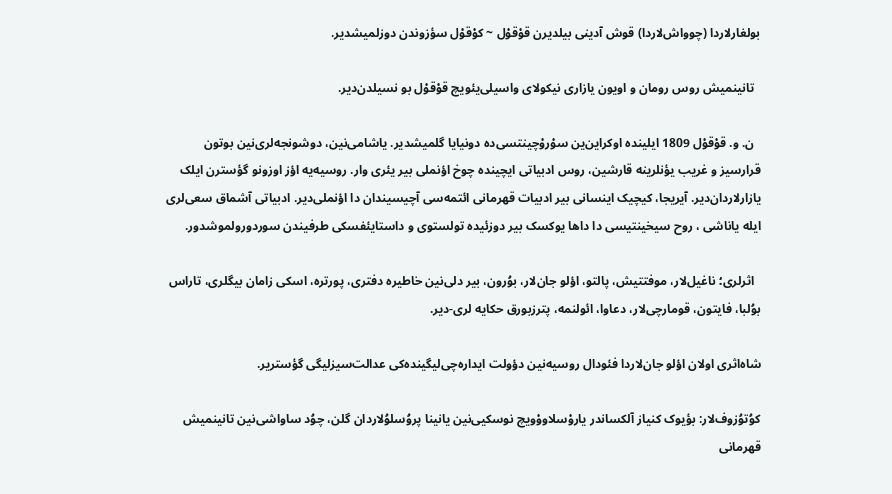بولغارلاردا (چوواش‌لاردا) قوش آدینی بیلدیرن قوْقوْل ~ کوْقوْل سؤزوندن دوزلمیشدیر.

  تانینمیش روس رومان و اویون یازاری نیکولای واسیلی‌یئویچ قوْقوْل بو نسیلدن‌دیر.

  ن. و. قوْقوْل 1809 ایلینده اوکراین‌ین سوْروْچینتسی‌ده دونیایا گلمیشدیر. یاشامی‌نین، دوشونجه‌لری‌نین بوتون قرارسیز و غریب یؤنلرینه قارشین، روس ادبیاتی ایچینده چوخ اؤنملی بیر یئری وار. روسیه‌یه اؤز اوزونو گؤسترن ایلک یازارلاردان‌دیر. آیریجا، کیچیک اینسانی بیر ادبیات قهرمانی ائتمه‌سی آچیسیندان دا اؤنملی‌دیر. ادبیاتی آشماق سعی‌لری ایله یاناشی ، روح سیخینتیسی دا داها یوکسک بیر دوزئیده تولستوی و داستایئفسکی طرفیندن سوردورولموشدور.

  اثرلری؛ ناغیل‌لار، موفتتیش، پالتو، اؤلو جان‌لار، بوُرون، بیر دلی‌نین خاطیره دفتری، پورتره، اسکی زامان بیگلری، تاراس بوُلبا، فایتون، قومارچی‌لار، دعاوا، ائولنمه، پترزبورق حکایه لری-دیر.

شاه‌اثری اولان اؤلو جان‌لاردا فئودال روسیه‌نین دؤولت ایداره‌چی‌لیگینده‌کی عدالت‌سیزلیگی گؤستریر.

کوُتوُزوف‌لار: بؤیوک کنیاز آلکساندر یاروْسلاووْویچ نوسکیی‌نین یانینا پروُسلوُلاردان گلن، چوُد ساواشی‌نین تانینمیش قهرمانی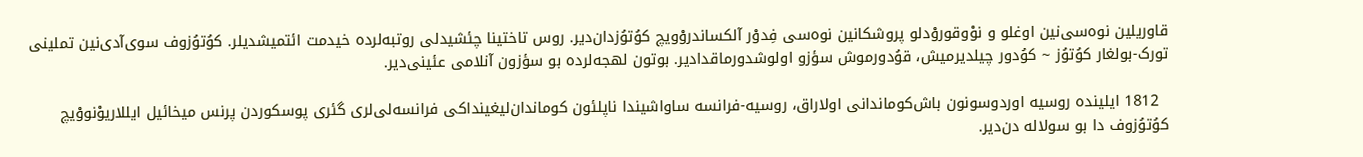قاوریلین نوه‌سی‌نین اوغلو و نوْوقوروْدلو پروشکانین نوه‌سی فِدوْر آلکساندروْویچ کوُتوُزدان‌دیر. روس تاختینا چئشیدلی روتبه‌لرده خیدمت ائتمیشدیلر. کوُتوُزوف‌ سوی‌آدی‌نین تملینی تورک-بولغار کوُتوُز ~ کوُدور چیلدیرمیش، قوُدورموش سؤزو اولوشدورماقدادیر. بوتون لهجه‌لرده بو سؤزون آنلامی عئینی‌دیر.

  1812 ایلینده روسیه اوردوسونون باش‌کوماندانی اولاراق، روسیه-فرانسه ساواشیندا ناپلئون کوماندان‌لیغینداکی فرانسه‌لی‌لری گئری پوسکوردن پرنس میخائیل ایللاریوْنووْیچ کوُتوُزوف‌ دا بو سولاله دن‌دیر.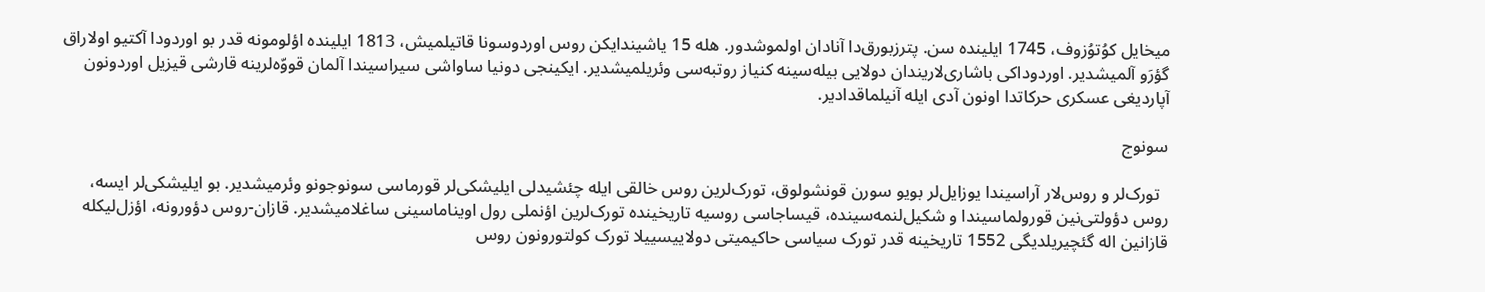میخایل کوُتوُزوف‌، 1745 ایلینده سن. پترزبورق‌دا آنادان اولموشدور. هله 15 یاشیندایکن روس اوردوسونا قاتیلمیش، 1813 ایلینده اؤلومونه قدر بو اوردودا آکتیو اولاراق گؤرَو آلمیشدیر. اوردوداکی باشاری‌لاریندان دولایی بیله‌سینه کنیاز روتبه‌سی وئریلمیشدیر. ایکینجی دونیا ساواشی سیراسیندا آلمان قووّه‌لرینه قارشی قیزیل اوردونون آپاردیغی عسکری حرکاتدا اونون آدی ایله آنیلماقدادیر.

سونوج

  تورک‌لر و روس‌لار آراسیندا یوزایل‌لر بویو سورن قونشولوق، تورک‌لرین روس خالقی ایله چئشیدلی ایلیشکی‌لر قورماسی سونوجونو وئرمیشدیر. بو ایلیشکی‌لر ایسه، روس دؤولتی‌نین قورولماسیندا و شکیل‌لنمه‌سینده، قیساجاسی روسیه تاریخینده تورک‌لرین اؤنملی رول اویناماسینی ساغلامیشدیر. قازان-روس دؤورونه، اؤزل‌لیکله قازانین اله گئچیریلدیگی 1552 تاریخینه قدر تورک سیاسی حاکیمیتی دولاییسییلا تورک کولتورونون روس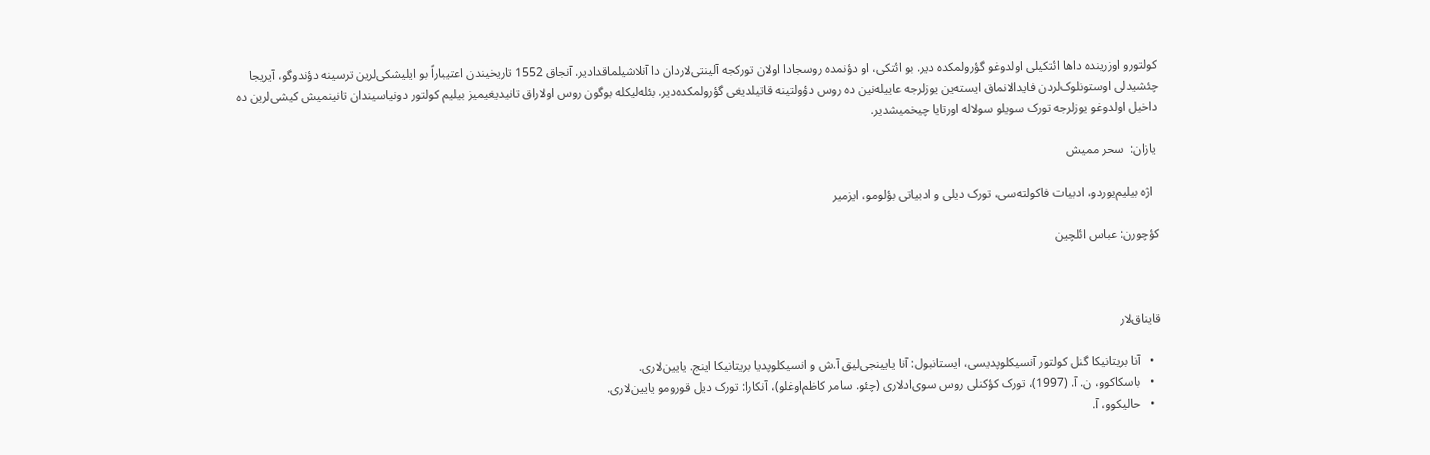کولتورو اوزرینده داها ائتکیلی اولدوغو گؤرولمکده دیر. بو ائتکی، او دؤنمده روسجادا اولان تورکجه آلینتی‌لاردان دا آنلاشیلماقدادیر. آنجاق 1552 تاریخیندن اعتیباراً بو ایلیشکی‌لرین ترسینه دؤندوگو، آیریجا چئشیدلی اوستونلوک‌لردن فایدالانماق ایسته‌ین یوزلرجه عاییله‌نین ده روس دؤولتینه قاتیلدیغی گؤرولمکده‌دیر. بئله‌لیکله بوگون روس اولاراق تانیدیغیمیز بیلیم کولتور دونیاسیندان تانینمیش کیشی‌لرین ده داخیل اولدوغو یوزلرجه تورک سویلو سولاله اورتایا چیخمیشدیر.

 یازان:  سحر ممیش

  اژه بیلیم‌یوردو، ادبیات فاکولته‌سی، تورک دیلی و ادبیاتی بؤلومو، ایزمیر

کؤچورن: عباس ائلچین



قایناق‌لار

  •   آنا بریتانیکا گنل کولتور آنسیکلوپدیسی، ایستانبول: آنا یایینجی‌لیق آ.ش و انسیکلوپدیا بریتانیکا اینج. یایین‌لاری.
  •   باسکاکوو، ن. آ. (1997)، تورک کؤکنلی روس سوی‌ادلاری (چئو. سامر کاظم‌اوغلو)، آنکارا: تورک دیل قورومو یایین‌لاری.
  •   حالیکوو، آ.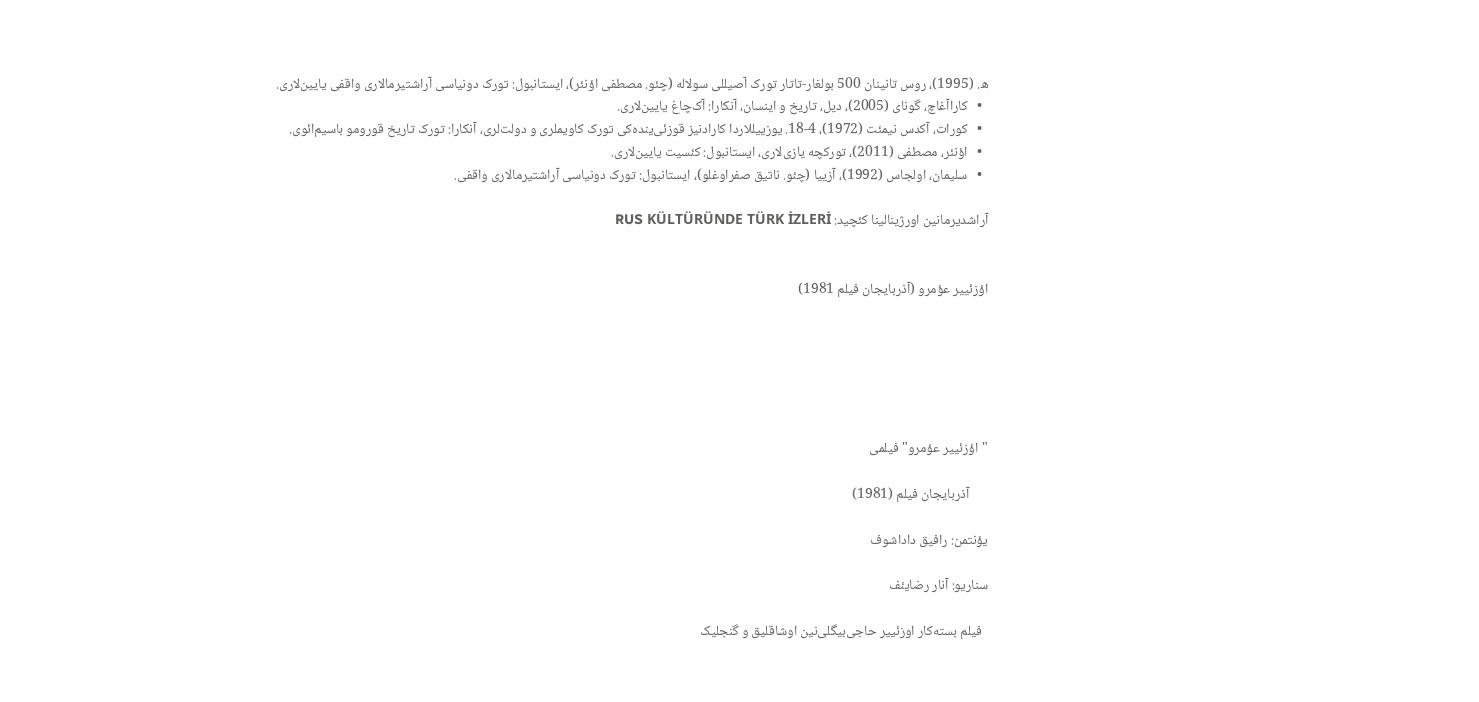ه. (1995)، روس تانینان 500 بولغار-تاتار تورک آصیللی سولاله (چئو. مصطفی اؤنئر)، ایستانبول: تورک دونیاسی آراشتیرمالاری واقفی یایین‌لاری.
  •   کاراآغاچ، گونای (2005)، دیل، تاریخ و اینسان، آنکارا: آک‌چاغ یایین‌لاری.
  •   کورات، آکدس نیمئت (1972)، 4-18. یوزییللاردا کارادنیز قوزئی‌ینده‌کی تورک کاویملری و دولت‌لری، آنکارا: تورک تاریخ قورومو باسیم‌ائوی.
  •   اؤنئر، مصطفی (2011)، تورکچه یازی‌لاری، ایستانبول: کئسیت یایین‌لاری.
  •   سلیمان، اولجاس (1992)، آزییا (چئو. ناتیق صفراوغلو)، ایستانبول: تورک دونیاسی آراشتیرمالاری واقفی.

آراشدیرمانین اورژینالینا کئچید: RUS KÜLTÜRÜNDE TÜRK İZLERİ


اؤزئییر عؤمرو (آذربایجان فیلم 1981)






"اؤزئییر عؤمرو" فیلمی

      آذربایجان فیلم (1981)

یؤنتمن: رافیق داداشوف

سناریو: آنار رضایئف

  فیلم بسته‌کار اوزئییر حاجی‌بیگلی‌نین اوشاقلیق و گنجلیک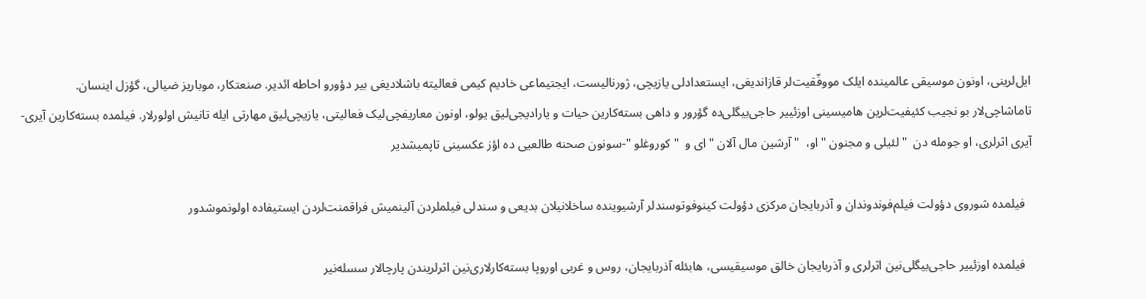ایل‌لرینی، اونون موسیقی عالمینده ایلک مووفّقیت‌لر قازاندیغی، ایستعدادلی یازیچی، ژورنالیست، ایجتیماعی خادیم کیمی فعالیته باشلادیغی بیر دؤورو احاطه ائدیر. صنعتکار، موباریز ضیالی، گؤزل اینسان. تاماشاچی‌لار بو نجیب کئیفیت‌لرین هامیسینی اوزئییر حاجی‌بیگلی‌ده گؤرور و داهی بسته‌کارین حیات و یارادیجی‌لیق یولو، اونون معاریفچی‌لیک فعالیتی، یازیچی‌لیق مهارتی ایله تانیش اولورلار. فیلمده بسته‌کارین آیری-آیری اثرلری، او جومله دن  " لئیلی و مجنون " او،  " آرشین مال آلان " ای و  " کوروغلو "-سونون صحنه طالعیی ده اؤز عکسینی تاپمیشدیر

  فیلمده شوروی دؤولت فیلم‌فوندوندان و آذربایجان مرکزی دؤولت کینوفوتوسندلر آرشیوینده ساخلانیلان بدیعی و سندلی فیلملردن آلینمیش فراقمنت‌لردن ایستیفاده اولونموشدور

  فیلمده اوزئییر حاجی‌بیگلی‌نین اثرلری و آذربایجان خالق موسیقیسی، هابئله آذربایجان، روس و غربی اوروپا بسته‌کارلاری‌نین اثرلریندن پارچالار سسله‌نیر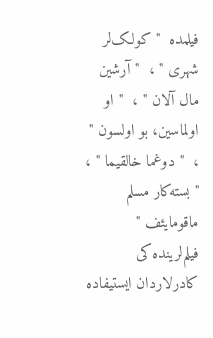فیلمده  " کولک‌لر شهری " ،  " آرشین مال آلان " ،  " او اولماسین، بو اولسون " ،  " دوغما خالقیما " ،  " بسته‌کار مسلم ماقومایئف "  فیلم‌لرینده کی  کادرلاردان ایستیفاده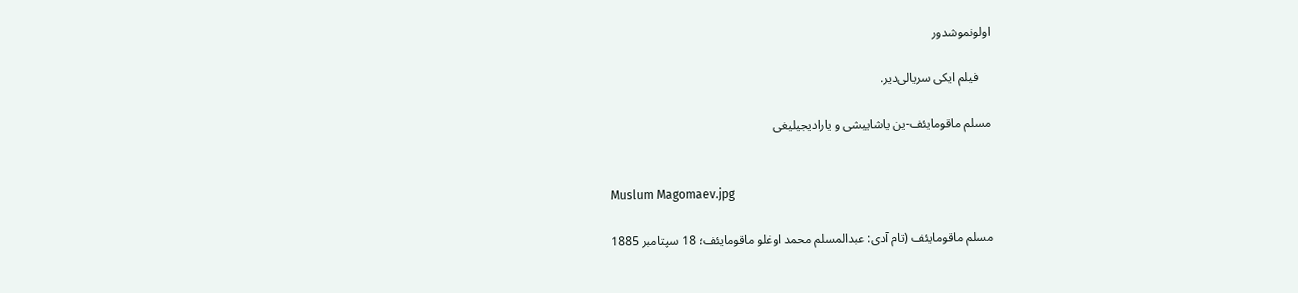اولونموشدور

    فیلم ایکی سریالی‌دیر.

مسلم ماقومایئف-ین یاشاییشی و یارادیجیلیغی


Muslum Magomaev.jpg

مسلم ماقومایئف (تام آدی: عبدالمسلم محمد اوغلو ماقومایئف؛ 18 سپتامبر 1885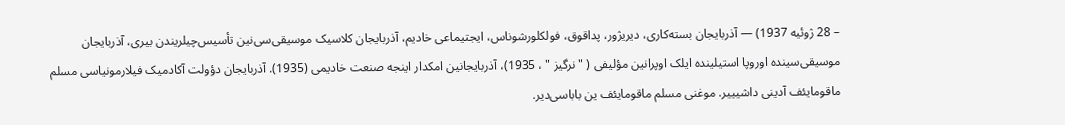– 28 ژوئیه 1937) — آذربایجان بسته‌کاری، دیریژور، پداقوق، فولکلورشوناس، ایجتیماعی خادیم، آذربایجان کلاسیک موسیقی‌سی‌نین تأسیس‌چیلریندن بیری، آذربایجان موسیقی‌سینده اوروپا استیلینده ایلک اوپرانین مؤلیفی ( " نرگیز " ، 1935)، آذربایجانین امکدار اینجه صنعت خادیمی (1935). آذربایجان دؤولت آکادمیک فیلارمونیاسی مسلم ماقومایئف آدینی داشیییر. موغنی مسلم ماقومایئف ین باباسی‌دیر.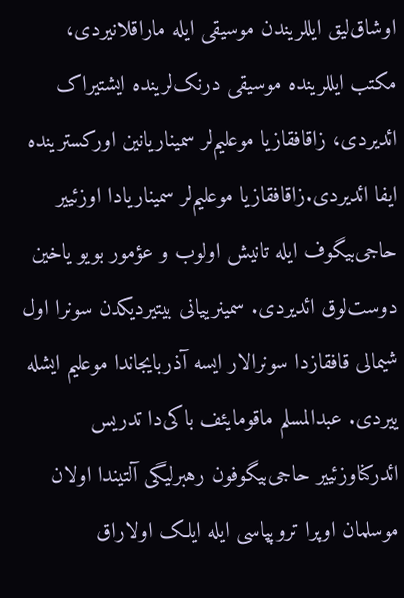اوشاق‌لیق ایللریندن موسیقی ایله ماراقلانیردی، مکتب ایللرینده موسیقی درنک‌لرینده ایشتیراک ائدیردی، زاقافقازیا موعلیم‌لر سمیناریانین اورکسترینده ایفا ائدیردی.زاقافقازیا موعلیم‌لر سمیناریادا اوزئییر حاجی‌بیگوف ایله تانیش اولوب و عؤمور بویو یاخین دوست‌لوق ائدیردی. سمینرییانی بیتیردیکدن سونرا اول شیمالی قافقازدا سونرالار ایسه آذربایجاندا موعلیم ایشله ییردی. عبدالمسلم ماقومایئف باکی‌دا تدریس ائدرکناوزئییر حاجی‌بیگوفون رهبرلیگی آلتیندا اولان موسلمان اوپرا تروپپاسی ایله ایلک اولاراق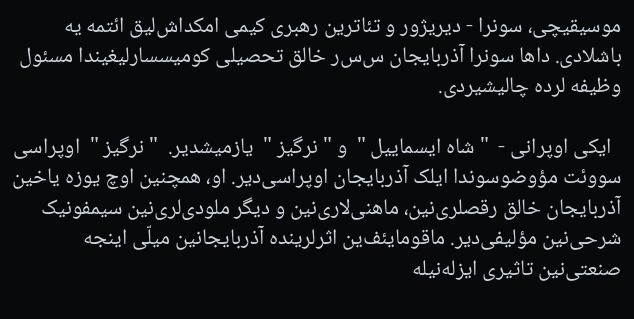موسیقیچی، سونرا - دیریژور و تئاترین رهبری کیمی امکداش‌لیق ائتمه یه باشلادی. داها سونرا آذربایجان س‌س‌ر خالق تحصیلی کومیسسارلیغیندا مسئول وظیفه لرده چالیشیردی.

  ایکی اوپرانی -  " شاه ایسماییل "  و " نرگیز "  یازمیشدیر.  " نرگیز "  اوپراسی سووئت مؤوضوسوندا ایلک آذربایجان اوپراسی‌دیر. او، همچنین اوچ یوزه یاخین آذربایجان خالق رقصلری‌نین، ماهنی‌لاری‌نین و دیگر ملودی‌لری‌نین سیمفونیک شرحی‌نین مؤلیفی‌دیر. ماقومایئف‌ین اثرلرینده آذربایجانین میلّی اینجه صنعتی‌نین تاثیری ایزله‌نیله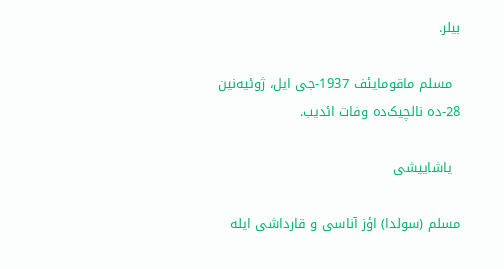بیلر.

  مسلم ماقومایئف 1937-جی ایل، ژوئیه‌نین 28-ده نالچیک‌ده وفات ائدیب.

  یاشاییشی

مسلم (سولدا) اؤز آناسی و قارداشی‌ ایله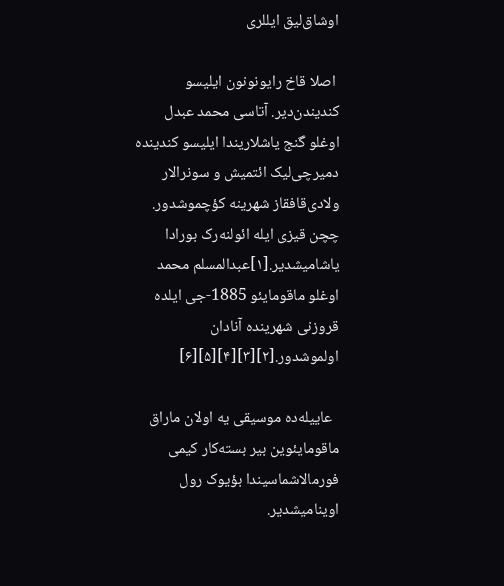اوشاق‌لیق ایللری

 اصلا قاخ رایونونون ایلیسو کندیندن‌دیر. آتاسی محمد عبدل اوغلو گنج یاشلاریندا ایلیسو کندینده دمیرچی‌‌لیک ائتمیش و سونرالار ولادی‌قافقاز شهرینه کؤچموشدور. چچن قیزی ایله ائولنه‌رک بورادا یاشامیشدیر.[۱]عبدالمسلم محمد اوغلو ماقومایئو 1885-جی ایلده قروزنی شهرینده آنادان اولموشدور.[۲][۳][۴][۵][۶]

  عاییله‌ده موسیقی یه اولان ماراق ماقومایئوین بیر بسته‌کار کیمی فورمالاشماسیندا بؤیوک رول اوینامیشدیر.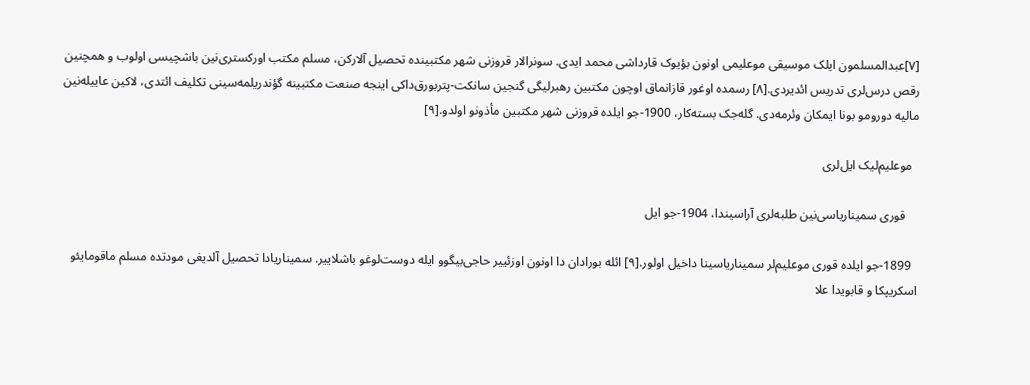[۷]عبدالمسلمون ایلک موسیقی موعلیمی اونون بؤیوک قارداشی محمد ایدی. سونرالار قروزنی شهر مکتبینده تحصیل آلارکن، مسلم مکتب اورکستری‌نین باشچیسی اولوب و همچنین رقص درس‌لری تدریس ائدیردی.[۸] رسمده اوغور قازانماق اوچون مکتبین رهبرلیگی گنجین سانکت-پتربورق‌داکی اینجه صنعت مکتبینه گؤندریلمه‌سینی تکلیف ائتدی، لاکین عاییله‌نین مالیه دورومو بونا ایمکان وئرمه‌دی. گله‌جک بسته‌کار، 1900-جو ایلده قروزنی شهر مکتبین مأذونو اولدو.[۹]

  موعلیم‌لیک ایل‌لری

    قوری سمیناریاسی‌نین طلبه‌‌لری آراسیندا، 1904-جو ایل

  1899-جو ایلده قوری موعلیم‌لر سمیناریاسینا داخیل اولور.[۹] ائله بورادان دا اونون اوزئییر حاجی‌بیگوو ایله دوست‌لوغو باشلاییر. سمیناریادا تحصیل آلدیغی مودتده مسلم ماقومایئو اسکریپکا و قابویدا علا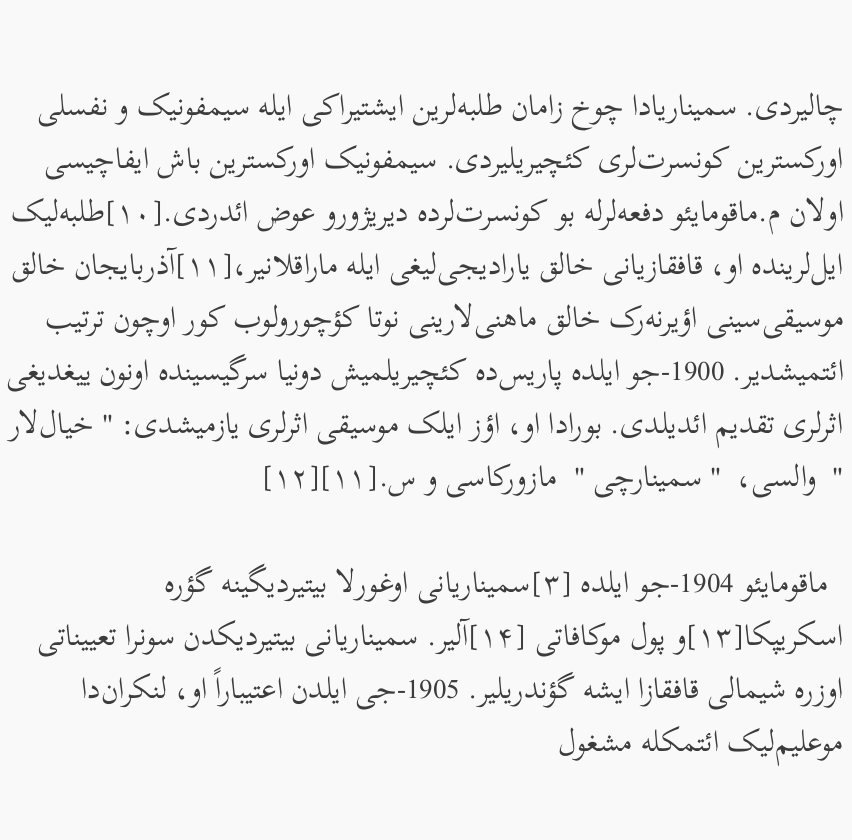چالیردی. سمیناریادا چوخ زامان طلبه‌‌لرین ایشتیراکی ایله سیمفونیک و نفسلی اورکسترین کونسرت‌لری کئچیریلیردی. سیمفونیک اورکسترین باش ایفاچیسی اولان م.ماقومایئو دفعه‌‌لرله بو کونسرت‌لرده دیریژورو عوض ائدردی.[۱۰]طلبه‌‌لیک ایل‌لرینده او، قافقازیانی خالق یارادیجی‌لیغی ایله ماراقلانیر،[۱۱]آذربایجان خالق موسیقی‌سینی اؤیرنه‌رک خالق ماهنی‌لارینی نوتا کؤچورولوب کور اوچون ترتیب ائتمیشدیر. 1900-جو ایلده پاریس‌ده کئچیریلمیش دونیا سرگیسینده اونون ییغدیغی اثر‌لری تقدیم ائدیلدی. بورادا او، اؤز ایلک موسیقی اثر‌لری یازمیشدی: " خیال‌لار "  والسی،  " سمینارچی "  مازورکاسی و س.[۱۱][۱۲]

  ماقومایئو 1904-جو ایلده [۳]سمیناریانی اوغورلا بیتیردیگینه گؤره اسکریپکا[۱۳]و پول موکافاتی [۱۴]آلیر. سمیناریانی بیتیردیکدن سونرا تعییناتی اوزره شیمالی قافقازا ایشه گؤندریلیر. 1905-جی ایلدن اعتیباراً او، لنکران‌دا موعلیم‌لیک ائتمکله مشغول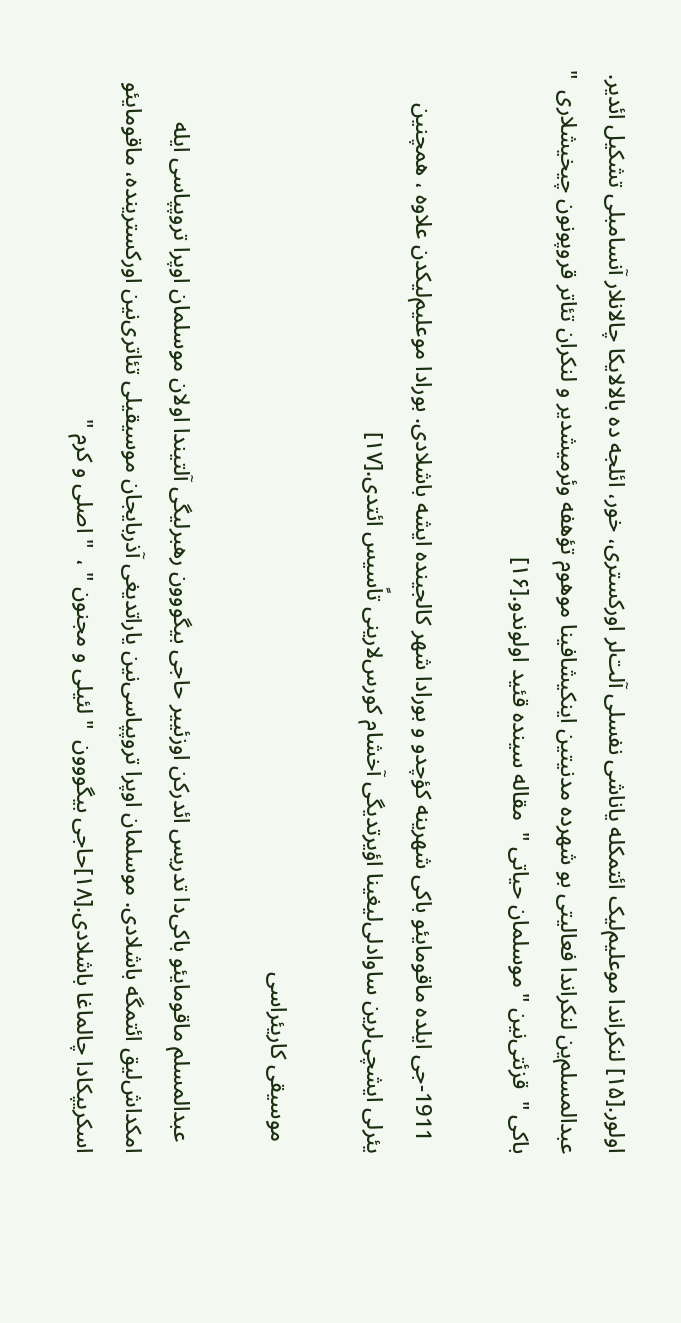اولور.[۱۵] لنکراندا موعلیم‌لیک ائتمکله یاناشی نفسلی آلت‌لر اورکستری، خور، ائلجه ده بالالایکا چالانلار آنسامبلی تشکیل ائدیر. عبدالمسلم‌ین لنکراندا فعالیتی بو شهرده مدنیتین اینکیشافینا موهوم تؤهفه وئرمیشدیر و لنکران تئاتر قروپونون چیخیشلاری  " باکی "  قزئتی‌نین " موسلمان حیاتی "  مقاله سینده قئید اولوندو.[۱۶]

  1911-جی ایلده ماقومایئو باکی شهرینه کؤچدو و بورادا شهر کالجینده ایشه باشلادی. بورادا موعلیم‌لیکدن علاوه ، همچنین یئرلی ایشچی‌لرین ساوادلی‌لیغینا اؤیرتدیگی آخشام کورس‌لارینی تاًسیس ائتدی.[۱۷]

  موسیقی کاریئراسی

  عبدالمسلم ماقومایئو باکی‌دا تدریس ائدرکن اوزئییر حاجی بیگووون رهبرلیگی آلتیندا اولان موسلمان اوپرا تروپپاسی ایله امکداش‌لیق ائتمگه باشلادی. موسلمان اوپرا تروپپاسی‌نین یاراتدیغی آذربایجان موسیقیلی تئاتری‌نین اورکسترینده، ماقومایئو اسکریپکادا چالماغا باشلادی.[۱۸]حاجی بیگووون  " لئیلی و مجنون " ،  " اصلی و کرم "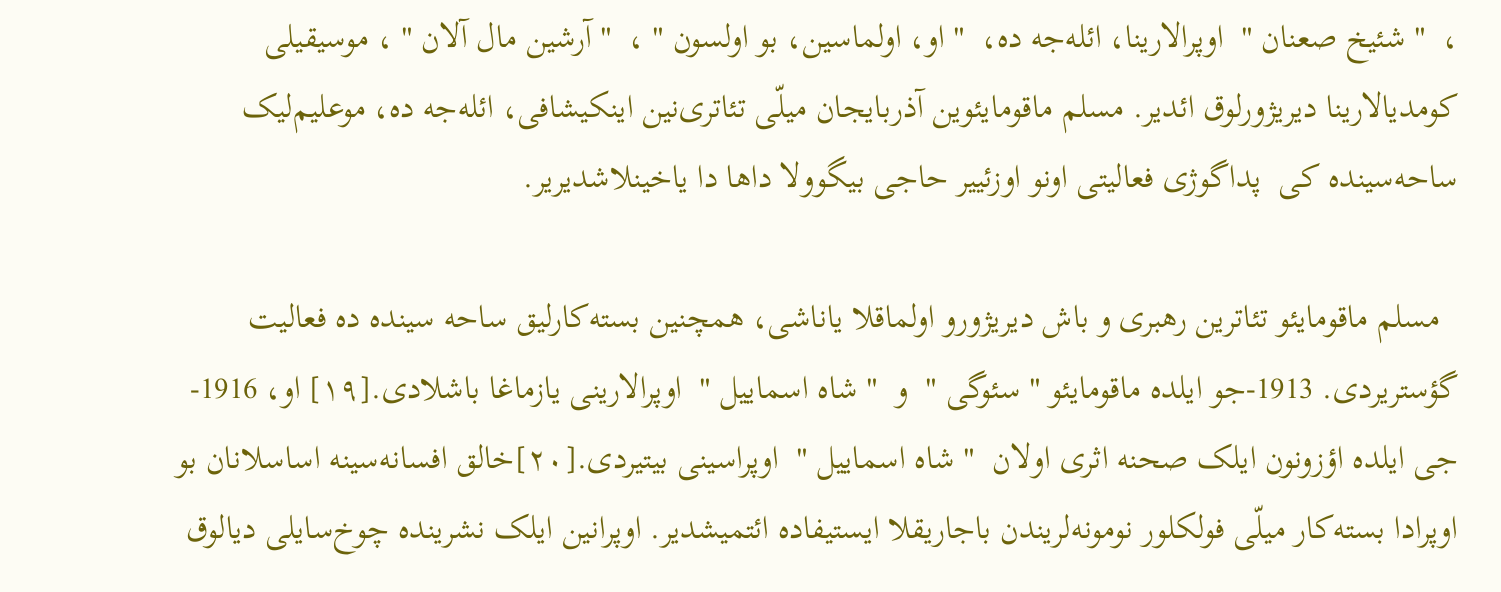،  " شئیخ صعنان "  اوپرالارینا، ائله‌جه ده،  " او، اولماسین، بو اولسون " ،  " آرشین مال آلان " ، موسیقیلی کومدیالارینا دیریژورلوق ائدیر. مسلم ماقومایئوین آذربایجان میلّی تئاتری‌نین اینکیشافی، ائله‌جه ده، موعلیم‌لیک ساحه‌سینده کی  پداگوژی فعالیتی اونو اوزئییر حاجی بیگوولا داها دا یاخینلاشدیریر.

  مسلم ماقومایئو تئاترین رهبری و باش دیریژورو اولماقلا یاناشی، همچنین بسته‌کار‌لیق ساحه سینده ده فعالیت گؤستریردی. 1913-جو ایلده ماقومایئو " سئوگی "  و  " شاه اسماییل "  اوپرالارینی یازماغا باشلادی.[۱۹] او، 1916-جی ایلده اؤزونون ایلک صحنه اثری اولان  " شاه اسماییل "  اوپراسینی بیتیردی.[۲۰]خالق افسانه‌سینه اساسلانان بو اوپرادا بسته‌کار میلّی فولکلور نومونه‌‌لریندن باجاریقلا ایستیفاده ائتمیشدیر. اوپرانین ایلک نشرینده چوخ‌سایلی دیالوق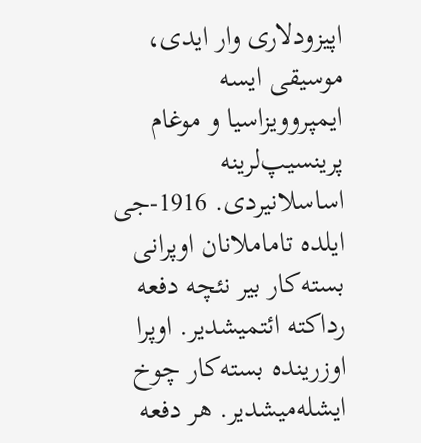اپیزودلاری وار ایدی، موسیقی ایسه ایمپروویزاسیا و موغام پرینسیپ‌لرینه اساسلانیردی. 1916-جی ایلده تاماملانان اوپرانی بسته‌کار بیر نئچه دفعه  رداکته ائتمیشدیر. اوپرا اوزرینده بسته‌کار چوخ ایشله‌میشدیر. هر دفعه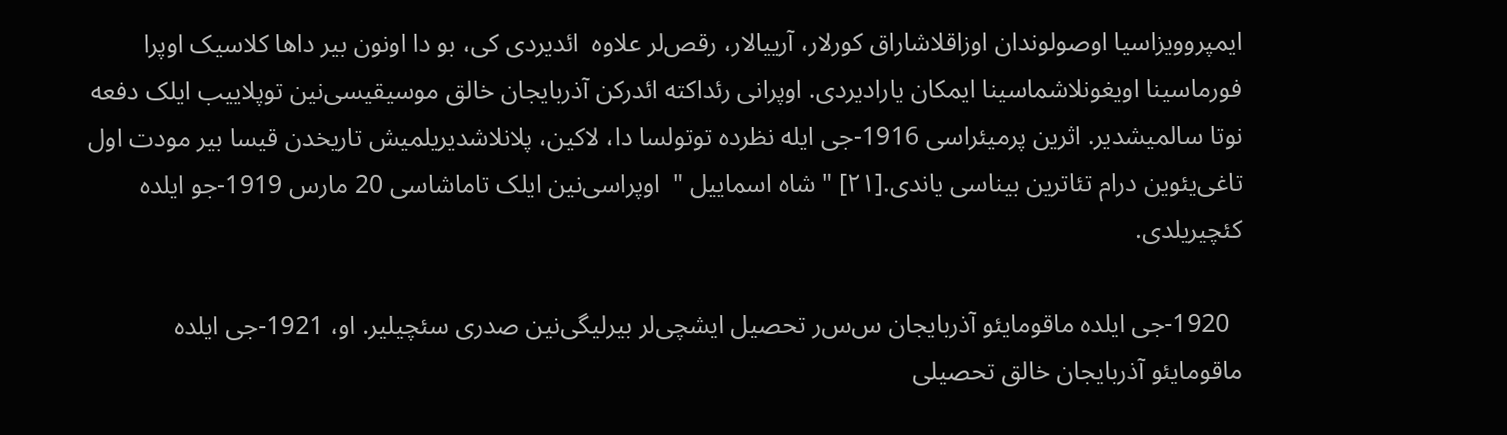ایمپروویزاسیا اوصولوندان اوزاقلاشاراق کورلار، آرییالار، رقص‌لر علاوه  ائدیردی کی، بو دا اونون بیر داها کلاسیک اوپرا فورماسینا اویغونلاشماسینا ایمکان یارادیردی. اوپرانی رئداکته ائدرکن آذربایجان خالق موسیقیسی‌نین توپلاییب ایلک دفعه  نوتا سالمیشدیر. اثرین پرمیئراسی 1916-جی ایله نظرده توتولسا دا، لاکین، پلانلاشدیریلمیش تاریخدن قیسا بیر مودت اول تاغی‌یئوین درام تئاترین بیناسی یاندی.[۲۱] " شاه اسماییل "  اوپراسی‌نین ایلک تاماشاسی 20 مارس 1919-جو ایلده کئچیریلدی.

  1920-جی ایلده ماقومایئو آذربایجان س‌س‌ر تحصیل ایشچی‌لر بیرلیگی‌نین صدری سئچیلیر. او، 1921-جی ایلده ماقومایئو آذربایجان خالق تحصیلی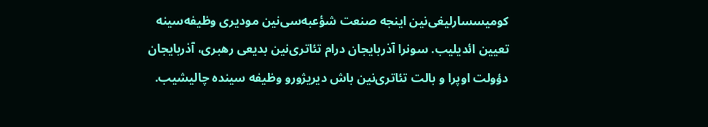کومیسسارلیغی‌نین اینجه صنعت شؤعبه‌سی‌نین مودیری وظیفه‌سینه تعیین ائدیلیب. سونرا آذربایجان درام تئاتری‌نین بدیعی رهبری، آذربایجان دؤولت اوپرا و بالت تئاتری‌نین باش دیریژورو وظیفه سینده چالیشیب.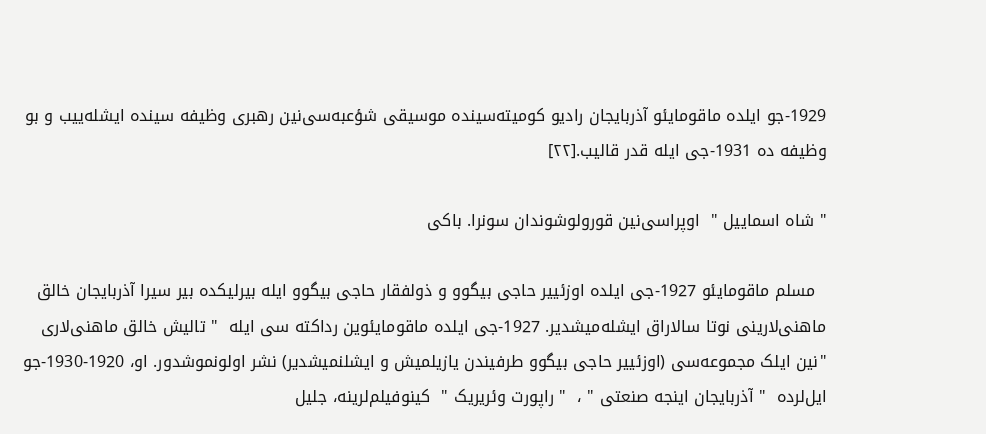1929-جو ایلده ماقومایئو آذربایجان رادیو کومیته‌سینده موسیقی شؤعبه‌سی‌نین رهبری وظیفه سینده ایشله‌ییب و بو وظیفه ده 1931-جی ایله قدر قالیب.[۲۲]

" شاه اسماییل "  اوپراسی‌نین قورولوشوندان سونرا. باکی

  مسلم ماقومایئو 1927-جی ایلده اوزئییر حاجی بیگوو و ذولفقار حاجی بیگوو ایله بیر‌لیکده بیر سیرا آذربایجان خالق ماهنی‌لارینی نوتا سالاراق ایشله‌میشدیر. 1927-جی ایلده ماقومایئوین رداکته سی ایله  " تالیش خالق ماهنی‌لاری "نین ایلک مجموعه‌سی (اوزئییر حاجی بیگوو طرفیندن یازیلمیش و ایشلنمیشدیر) نشر اولونموشدور. او، 1920-1930-جو ایل‌لرده  " آذربایجان اینجه صنعتی " ،  " راپورت وئریریک "  کینوفیلم‌لرینه، جلیل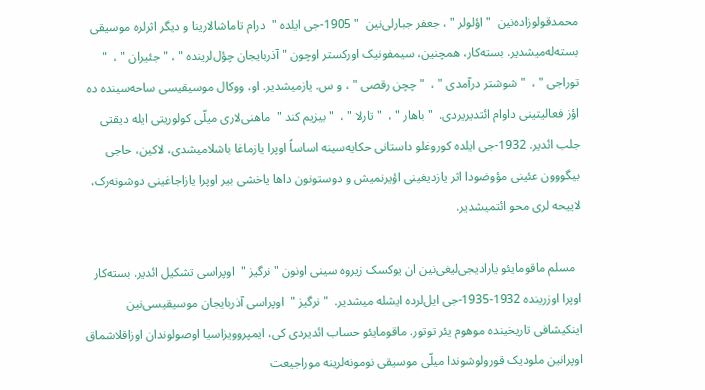محمدقولوزاده‌نین  " اؤلو‌لر " ، جعفر جبارلی‌نین  " 1905-جی ایلده "  درام تاماشالارینا و دیگر اثر‌لره موسیقی بسته‌له‌میشدیر. بسته‌کار، همچنین، سیمفونیک اورکستر اوچون " آذربایجان چؤل‌لرینده " ، " جئیران " ،  " توراجی " ،  " شوشتر درآمدی " ،  " چچن رقصی " ، و س. یازمیشدیر. او، ووکال موسیقیسی ساحه‌سینده ده اؤز فعالیتینی داوام ائتدیریردی.  " باهار " ،  " تارلا " ،  " بیزیم کند "  ماهنی‌لاری میلّی کولوریتی ایله دیقتی جلب ائدیر. 1932-جی ایلده کوروغلو داستانی حکایه‌سینه اساساً اوپرا یازماغا باشلامیشدی، لاکین، حاجی بیگووون عئینی مؤوضودا اثر یازدیغینی اؤیرنمیش و دوستونون داها یاخشی بیر اوپرا یازاجاغینی دوشونه‌رک، لاییحه ‌لری محو ائتمیشدیر.

  مسلم ماقومایئو یارادیجی‌لیغی‌نین ان یوکسک زیروه سینی اونون " نرگیز "  اوپراسی تشکیل ائدیر. بسته‌کار اوپرا اوزرینده 1932-1935-جی ایل‌لرده ایشله میشدیر.  " نرگیز "  اوپراسی آذربایجان موسیقیسی‌نین اینکیشافی تاریخینده موهوم یئر توتور. ماقومایئو حساب ائدیردی کی، ایمپروویزاسیا اوصولوندان اوزاقلاشماق اوپرانین ملودیک قورولوشوندا میلّی موسیقی نومونه‌‌لرینه موراجیعت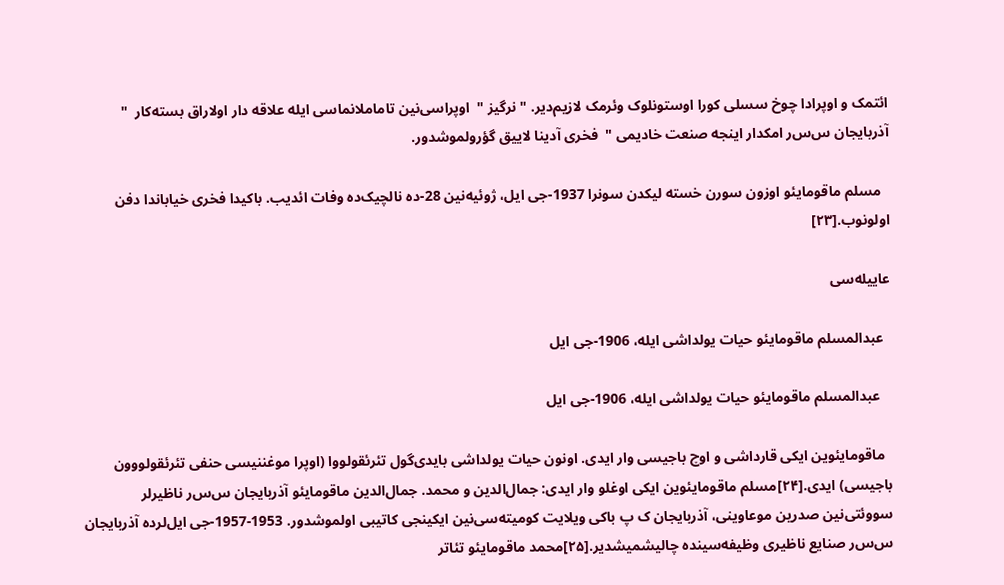ائتمک و اوپرادا چوخ سسلی کورا اوستونلوک وئرمک لازیم‌دیر. " نرگیز "  اوپراسی‌نین تاماملانماسی ایله علاقه دار اولاراق بسته‌کار  " آذربایجان س‌س‌ر امکدار اینجه صنعت خادیمی "  فخری آدینا لاییق گؤرولموشدور.

  مسلم ماقومایئو اوزون سورن خسته ‌لیکدن سونرا 1937-جی ایل، ژوئیه‌نین 28-ده نالچیک‌ده وفات ائدیب. باکیدا فخری خیاباندا دفن اولونوب.[۲۳]

عاییله‌سی

  عبدالمسلم ماقومایئو حیات یولداشی ایله، 1906-جی ایل

   عبدالمسلم ماقومایئو حیات یولداشی ایله، 1906-جی ایل

  ماقومایئوین ایکی قارداشی و اوچ باجیسی وار ایدی. اونون حیات یولداشی بایدی‌گول تئرئقولووا (اوپرا موغننیسی حنفی تئرئقولووون باجیسی) ایدی.[۲۴]مسلم ماقومایئوین ایکی اوغلو وار ایدی: جمال‌الدین و محمد. جمال‌الدین ماقومایئو آذربایجان س‌س‌ر ناظیر‌لر سووئتی‌نین صدرین موعاوینی، آذربایجان ک ‌پ باکی ویلایت کومیته‌سی‌نین ایکینجی کاتیبی اولموشدور. 1953-1957-جی ایل‌لرده آذربایجان س‌س‌ر صنایع ناظیری وظیفه‌سینده چالیشمیشدیر.[۲۵]محمد ماقومایئو تئاتر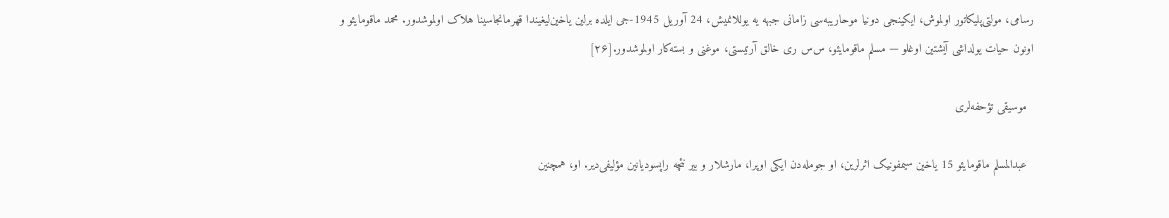رسامی، مولتی‌پلیکاتور اولموش، ایکینجی دونیا موحاریبه‌سی زامانی جبهه یه یوللانمیش، 24 آوریل 1945-جی ایلده برلین یاخین‌لیغیندا قهرمانجاسینا هلاک اولموشدور. محمد ماقومایئو و اونون حیات یولداشی آیشتین اوغلو — مسلم ماقومایئو، س‌س ری خالق آرتیستی، موغنی و بسته‌کار اولموشدور.[۲۶]

  موسیقی تؤحفه‌لری

  عبدالمسلم ماقومایئو 15 یاخین سیمفونیک اثر‌لرین، او جومله‌دن ایکی اوپرا، مارشلار و بیر نئچه راپسودیانین مؤلیفی‌دیر. او، همچنین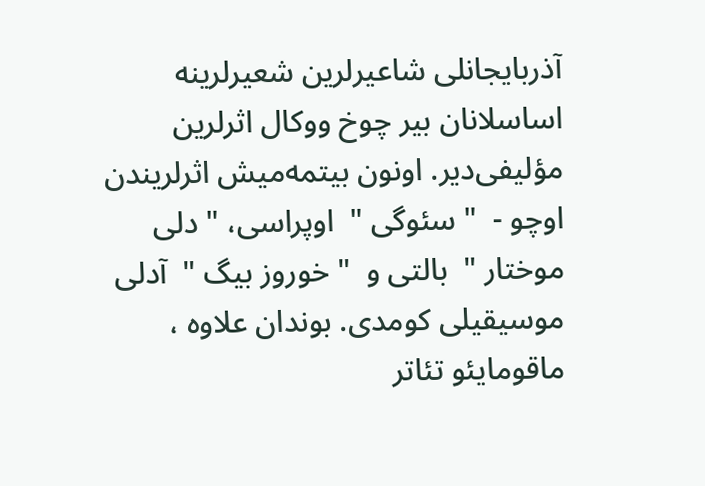آذربایجانلی شاعیر‌لرین شعیر‌لرینه اساسلانان بیر چوخ ووکال اثر‌لرین مؤلیفی‌دیر. اونون بیتمه‌میش اثر‌لریندن اوچو -  " سئوگی "  اوپراسی، " دلی موختار "  بالتی و  " خوروز بیگ "  آدلی موسیقیلی کومدی. بوندان علاوه ، ماقومایئو تئاتر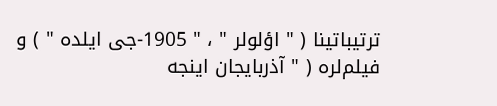ترتیباتینا ( " اؤلو‌لر " ، " 1905-جی ایلده " ) و فیلم‌لره ( " آذربایجان اینجه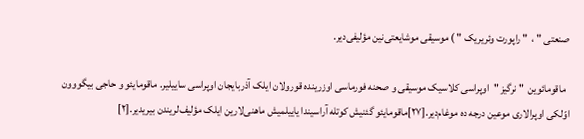صنعتی " ،  " راپورت وئریریک " ) موسیقی موشایعتی‌نین مؤلیفی‌دیر.

  ماقومائوین  " نرگیز "  اوپراسی کلاسیک موسیقی و صحنه فورماسی اوزرینده قورولان ایلک آذربایجان اوپراسی ساییلیر. ماقومایئو و حاجی بیگووون اوّلکی اوپرالاری موعین درجه ده موغام‌دیر.[۲۷]ماقومایئو گئنیش کوتله آراسیندا یاییلمیش ماهنی‌لارین ایلک مؤلیف‌لریندن بیریدیر.[۲]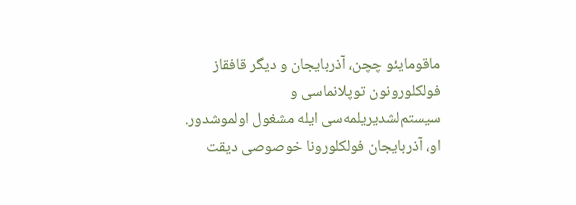ماقومایئو چچن، آذربایجان و دیگر قافقاز فولکلورونون توپلانماسی و سیستم‌لشدیریلمه‌سی ایله مشغول اولموشدور. او، آذربایجان فولکلورونا خوصوصی دیقت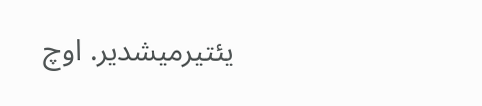یئتیرمیشدیر. اوچ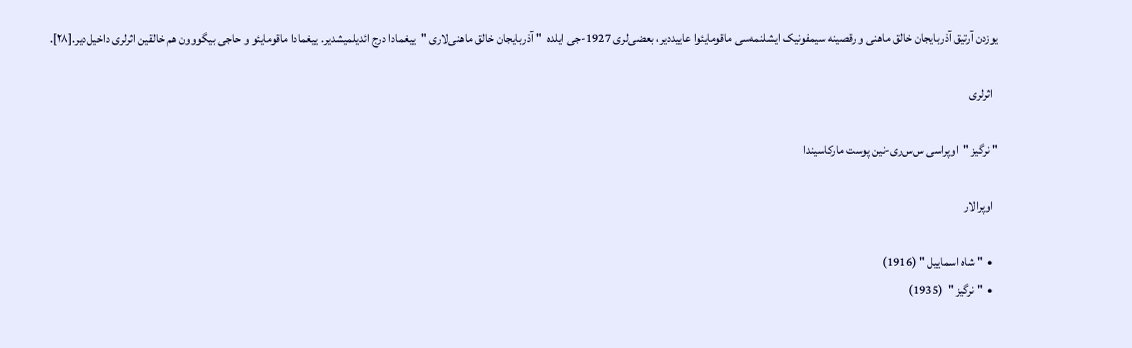یوزدن آرتیق آذربایجان خالق ماهنی و رقصینه سیمفونیک ایشلنمه‌سی ماقومایئوا عاییددیر، بعضی‌لری 1927-جی ایلده  " آذربایجان خالق ماهنی‌لاری "  ییغمادا درج ائدیلمیشدیر. ییغمادا ماقومایئو و حاجی بیگووون هم خالقین اثر‌لری داخیل‌دیر.[۲۸].

  اثر‌لری

" نرگیز "  اوپراسی س‌س‌ری-نین پوست مارکاسیندا

  اوپرالار

  •  " شاه اسماییل " (1916)
  •  " نرگیز "  (1935)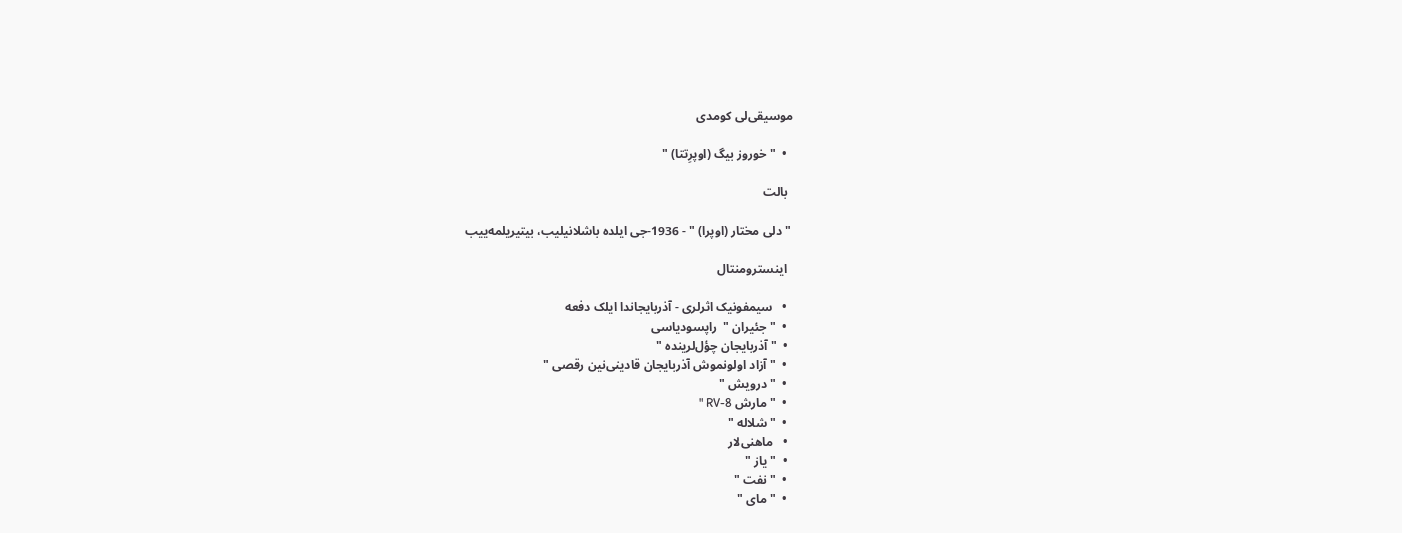موسیقی‌لی کومدی

  •  " خوروز بیگ (اوپرِتتا) "

  بالت

 " دلی مختار (اوپرا) " - 1936-جی ایلده باشلانیلیب، بیتیریلمه‌ییب

  اینسترومنتال

  •   سیمفونیک اثر‌لری - آذربایجاندا ایلک دفعه
  •  " جئیران "  راپسودیاسی
  •  " آذربایجان چؤل‌لرینده "
  •  " آزاد اولونموش آذربایجان قادینی‌نین رقصی "
  •  " درویش "
  •  " مارش RV-8 "
  •  " شلاله "
  •   ماهنی‌لار
  •  " یاز "
  •  " نفت "
  •  " مای "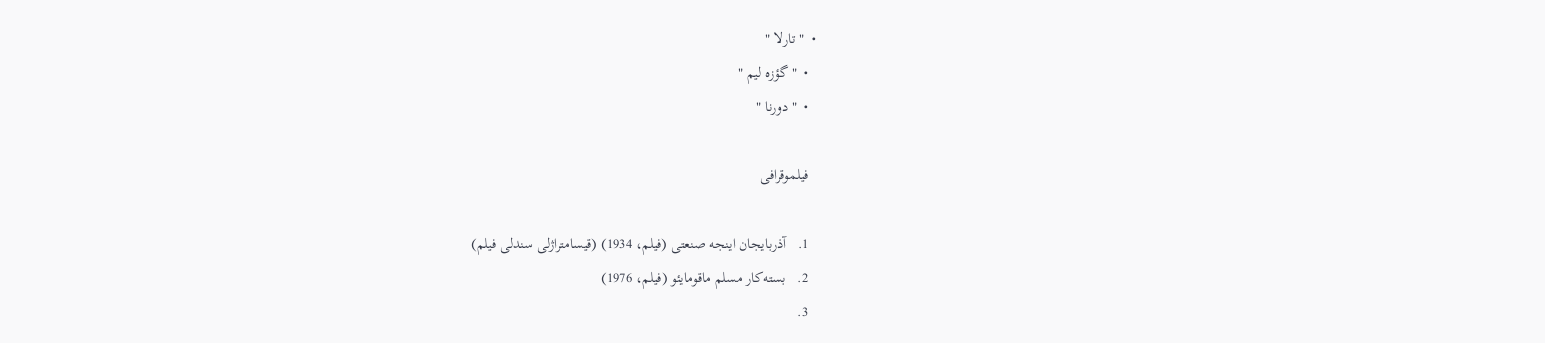•  " تارلا "
  •  " گؤزه لیم "
  •  " دورنا "

  فیلموقرافی

  1.   آذربایجان اینجه صنعتی (فیلم، 1934) (قیسامتراژلی سندلی فیلم)
  2.   بسته‌کار مسلم ماقومایئو (فیلم، 1976)
  3.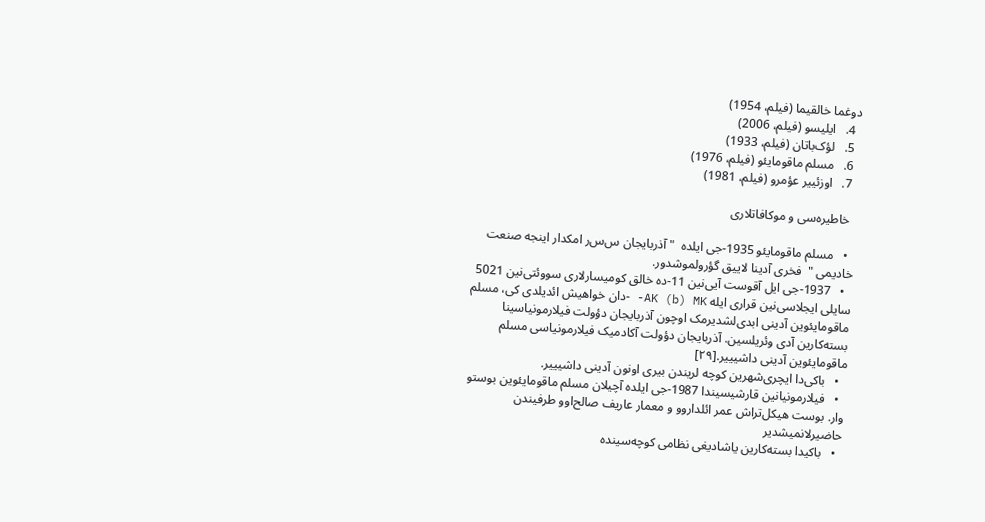دوغما خالقیما (فیلم، 1954)
  4.   ایلیسو (فیلم، 2006)
  5.   لؤک‌باتان (فیلم، 1933)
  6.   مسلم ماقومایئو (فیلم، 1976)
  7.   اوزئییر عؤمرو (فیلم، 1981)

  خاطیره‌سی و موکافاتلاری

  •   مسلم ماقومایئو 1935-جی ایلده  " آذربایجان س‌س‌ر امکدار اینجه صنعت خادیمی "  فخری آدینا لاییق گؤرولموشدور.
  •   1937-جی ایل آقوست آیی‌نین 11-ده خالق کومیسارلاری سووئتی‌نین 5021 سایلی ایجلاسی‌نین قراری ایله AK (b) MK- -دان خواهیش ائدیلدی کی، مسلم ماقومایئوین آدینی ابدی‌لشدیرمک اوچون آذربایجان دؤولت فیلارمونیاسینا بسته‌کارین آدی وئریلسین. آذربایجان دؤولت آکادمیک فیلارمونیاسی مسلم ماقومایئوین آدینی داشیییر.[۲۹]
  •   باکی‌دا ایچری‌شهرین کوچه ‌لریندن بیری اونون آدینی داشیییر.
  •   فیلارمونیانین قارشیسیندا 1987-جی ایلده آچیلان مسلم ماقومایئوین بوستو وار. بوست هیکل‌تراش عمر ائلداروو و معمار عاریف صالح‌اوو طرفیندن حاضیرلانمیشدیر
  •   باکیدا بسته‌کارین یاشادیغی نظامی کوچه‌سینده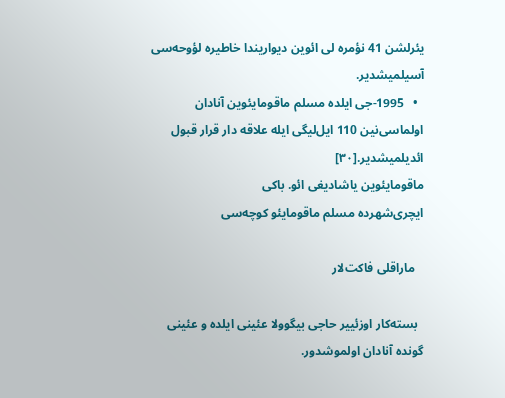یئرلشن 41 نؤمره لی ائوین دیواریندا خاطیره لؤوحه‌سی آسیلمیشدیر.
  •   1995-جی ایلده مسلم ماقومایئوین آنادان اولماسی‌نین 110 ایل‌لیگی ایله علاقه دار قرار قبول ائدیلمیشدیر.[۳۰]
ماقومایئوین یاشادیغی ائو. باکی
ایچری‌شهرده مسلم ماقومایئو کوچه‌سی

   ماراقلی فاکت‌لار

  بسته‌کار اوزئییر حاجی بیگوولا عئینی ایلده و عئینی گونده آنادان اولموشدور.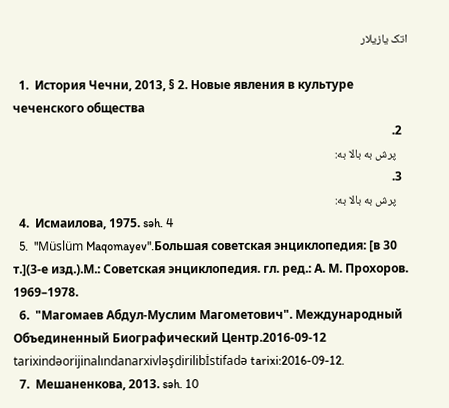اتک یازیلار

  1.  История Чечни, 2013, § 2. Новые явления в культуре чеченского общества
  2.
    پرش به بالا به:
  3.
    پرش به بالا به:
  4.  Исмаилова, 1975. səh. 4
  5.  "Müslüm Maqomayev".Большая советская энциклопедия: [в 30 т.](3-е изд.).М.: Советская энциклопедия. гл. ред.: А. М. Прохоров. 1969–1978.
  6.  "Магомаев Абдул-Муслим Магометович". Международный Объединенный Биографический Центр.2016-09-12 tarixindəorijinalındanarxivləşdirilibİstifadə tarixi:2016-09-12.
  7.  Мешаненкова, 2013. səh. 10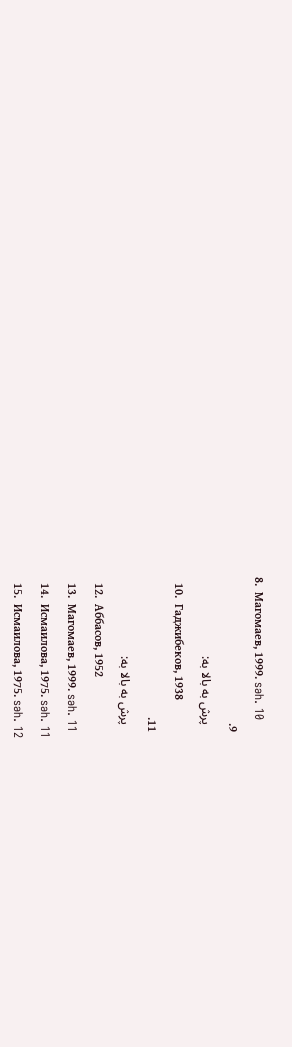8.  Магомаев, 1999. səh. 10
  9.
    پرش به بالا به:
  10.  Гаджибеков, 1938
  11.
    پرش به بالا به:
  12.  Аббасов, 1952
  13.  Магомаев, 1999. səh. 11
  14.  Исмаилова, 1975. səh. 11
  15.  Исмаилова, 1975. səh. 12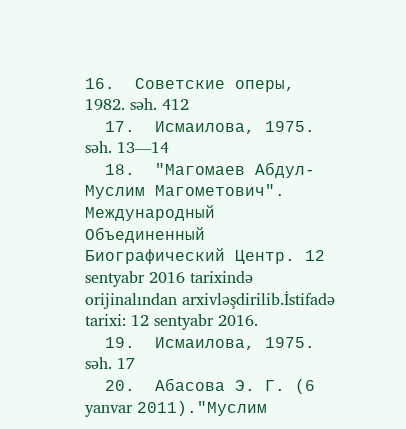16.  Советские оперы, 1982. səh. 412
  17.  Исмаилова, 1975. səh. 13—14
  18.  "Магомаев Абдул-Муслим Магометович". Международный Объединенный Биографический Центр. 12 sentyabr 2016 tarixində orijinalından arxivləşdirilib.İstifadə tarixi: 12 sentyabr 2016.
  19.  Исмаилова, 1975. səh. 17
  20.  Абасова Э. Г. (6 yanvar 2011)."Муслим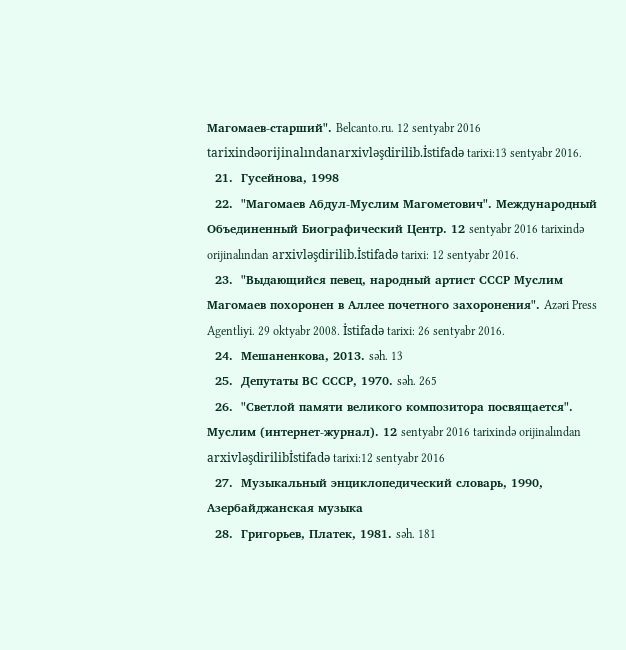Магомаев-старший". Belcanto.ru. 12 sentyabr 2016 tarixindəorijinalındanarxivləşdirilib.İstifadə tarixi:13 sentyabr 2016.
  21.  Гусейнова, 1998
  22.  "Магомаев Абдул-Муслим Магометович". Международный Объединенный Биографический Центр. 12 sentyabr 2016 tarixində orijinalından arxivləşdirilib.İstifadə tarixi: 12 sentyabr 2016.
  23.  "Выдающийся певец, народный артист СССР Муслим Магомаев похоронен в Аллее почетного захоронения". Azəri Press Agentliyi. 29 oktyabr 2008. İstifadə tarixi: 26 sentyabr 2016.
  24.  Мешаненкова, 2013. səh. 13
  25.  Депутаты ВС СССР, 1970. səh. 265
  26.  "Светлой памяти великого композитора посвящается". Муслим (интернет-журнал). 12 sentyabr 2016 tarixində orijinalından arxivləşdirilibİstifadə tarixi:12 sentyabr 2016
  27.  Музыкальный энциклопедический словарь, 1990, Азербайджанская музыка
  28.  Григорьев, Платек, 1981. səh. 181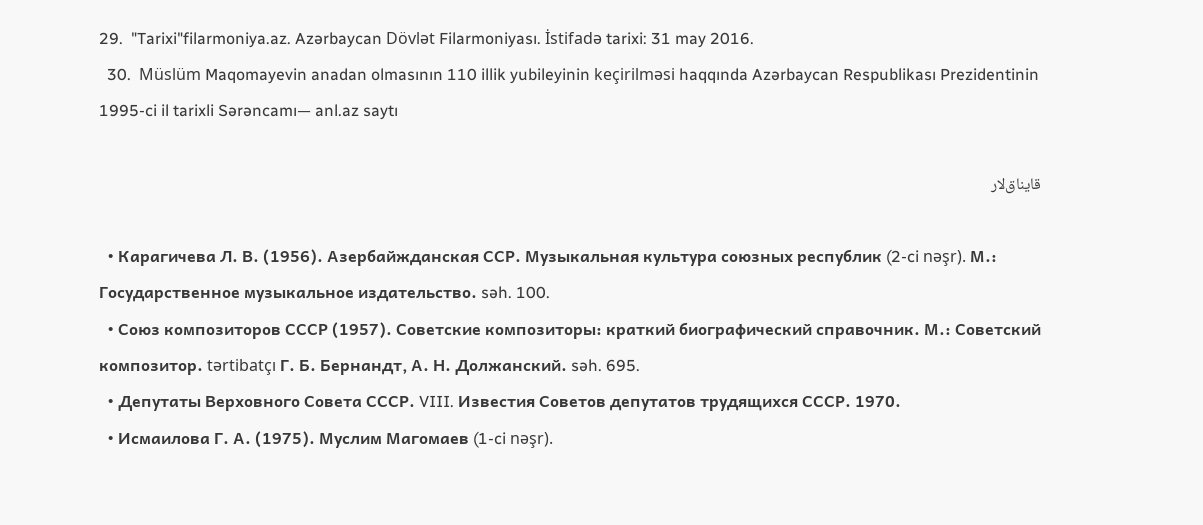29.  "Tarixi"filarmoniya.az. Azərbaycan Dövlət Filarmoniyası. İstifadə tarixi: 31 may 2016.
  30.  Müslüm Maqomayevin anadan olmasının 110 illik yubileyinin keçirilməsi haqqında Azərbaycan Respublikası Prezidentinin 1995-ci il tarixli Sərəncamı— anl.az saytı

قایناق‌لار

  • Карагичева Л. В. (1956). Азербайжданская ССР. Музыкальная культура союзных республик (2-ci nəşr). М.: Государственное музыкальное издательство. səh. 100.
  • Союз композиторов СССР (1957). Советские композиторы: краткий биографический справочник. М.: Советский композитор. tərtibatçı Г. Б. Бернандт, А. Н. Должанский. səh. 695.
  • Депутаты Верховного Совета СССР. VIII. Известия Советов депутатов трудящихся СССР. 1970.
  • Исмаилова Г. А. (1975). Муслим Магомаев (1-ci nəşr).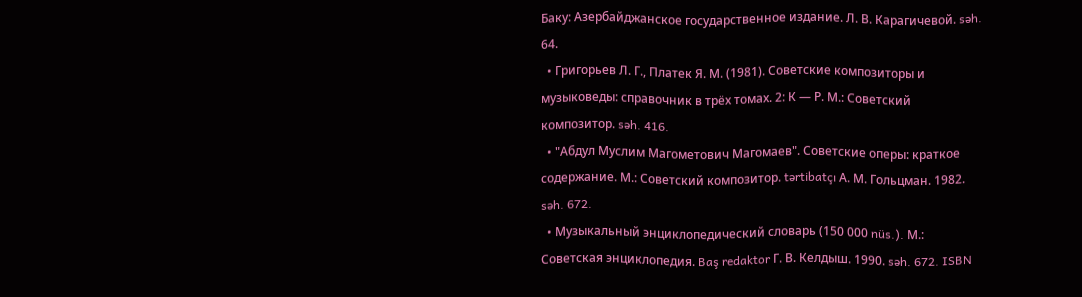Баку: Азербайджанское государственное издание. Л. В. Карагичевой. səh. 64.
  • Григорьев Л. Г., Платек Я. М. (1981). Советские композиторы и музыковеды: справочник в трёх томах. 2: К — Р. М.: Советский композитор. səh. 416.
  • "Абдул Муслим Магометович Магомаев". Советские оперы: краткое содержание. М.: Советский композитор. tərtibatçı А. М. Гольцман. 1982. səh. 672.
  • Музыкальный энциклопедический словарь (150 000 nüs.). М.: Советская энциклопедия. Baş redaktor Г. В. Келдыш. 1990. səh. 672. ISBN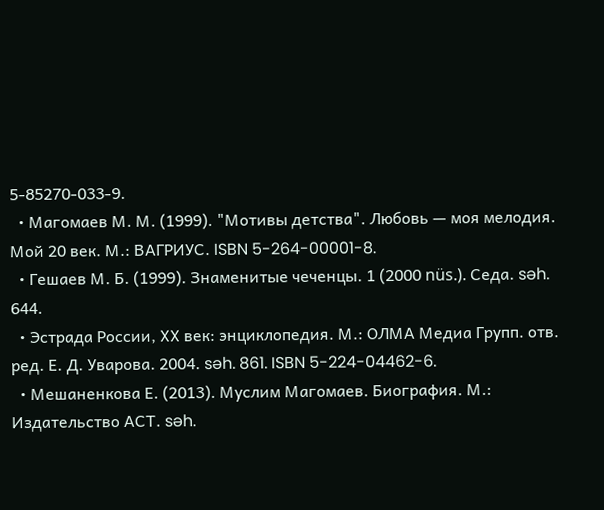5-85270-033-9.
  • Магомаев М. М. (1999). "Мотивы детства". Любовь — моя мелодия. Мой 20 век. М.: ВАГРИУС. ISBN 5-264-00001-8.
  • Гешаев М. Б. (1999). Знаменитые чеченцы. 1 (2000 nüs.). Седа. səh. 644.
  • Эстрада России, XX век: энциклопедия. М.: ОЛМА Медиа Групп. отв. ред. Е. Д. Уварова. 2004. səh. 861. ISBN 5-224-04462-6.
  • Мешаненкова Е. (2013). Муслим Магомаев. Биография. М.: Издательство АСТ. səh.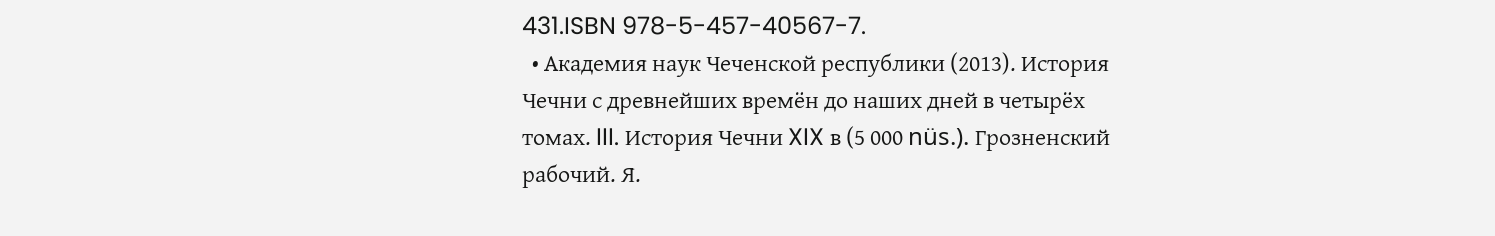431.ISBN 978-5-457-40567-7.
  • Академия наук Чеченской республики (2013). История Чечни с древнейших времён до наших дней в четырёх томах. III. История Чечни XIX в (5 000 nüs.). Грозненский рабочий. Я.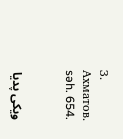З. Ахматов. səh. 654.


ویکی پدیا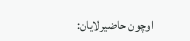اوچون حاضیرلایان: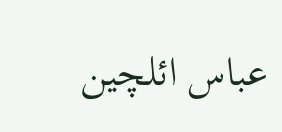عباس ائلچین